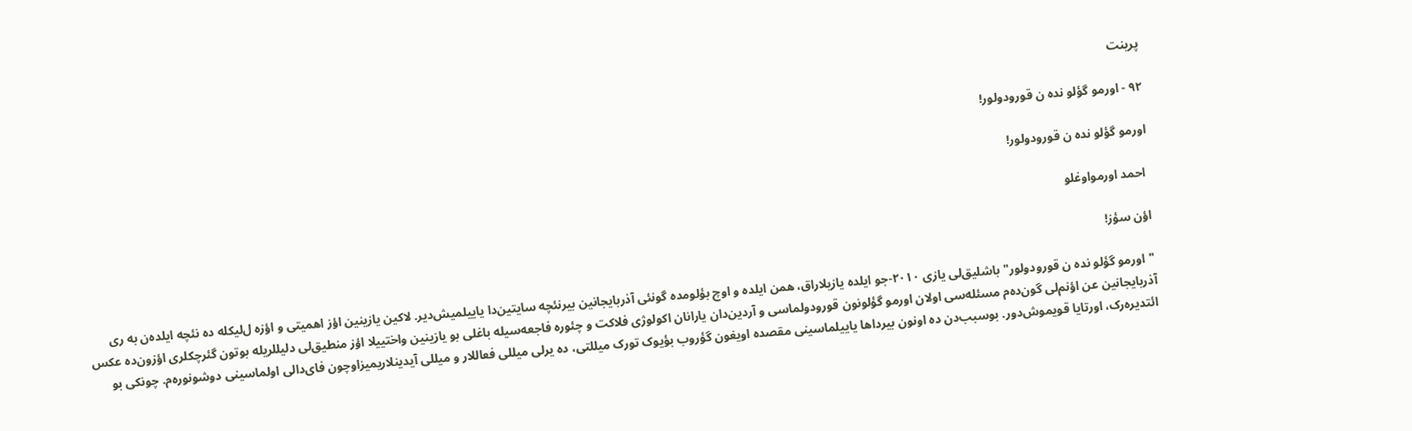پرینت

۹۲ - اورمو گؤلو نده ن قورودولور!

اورمو گؤلو نده ن قورودولور!

 احمد اورمواوغلو

اؤن سؤز!

"اورمو گؤلو نده ن قورودولور" باشلیق‌لی یازی ۲۰۱۰-جو ایلده یازیلاراق، همن ایلده و اوچ بؤلومده گونئی آذربایجانین بیرنئچه سایتین‌دا یاییلمیش‌دیر. لاکین یازینین اؤز اهمیتی و اؤزه ل‌لیکله ده نئچه ایلده‌ن به ری آذربایجانین عن اؤنم‌لی گون‌ده‌م مسئله‌سی اولان اورمو گؤلونون قورودولماسی و آردین‌دان یارانان اکولوژی فلاکت و چئوره فاجعه‌سیله باغلی بو یازینین واختییلا اؤز منطیق‌لی دلیللریله بوتون گئرچکلری اؤزون‌ده عکس ائتدیره‌رک، اورتایا قویموش‌دور. بوسبب‌دن ده اونون بیرداها یاییلماسینی مقصده اویغون گؤروب بؤیوک تورک میللتی، ده یرلی میللی فعاللار و میللی آیدینلاریمیزاوچون فای‌دالی اولماسینی دوشونوره‌م. چونکی بو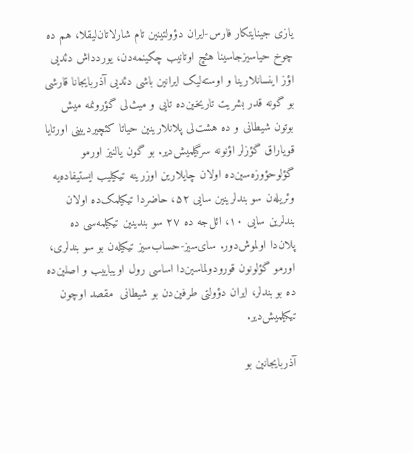یازی جینایتکار فارس-ایران دؤولتینین تام شارلاتان‌لیقلا، هم ده چوخ حیاسیزجاسینا هئچ اوتانیب چکینمه‌دن، یوردداش دئدیی اؤز اینسانلارینا و اوسته‌لیک ایرانین باشی دئدیی آذربایجانا قارشی بو گونه قدر بشریت تاریخین‌ده تایی و میث‌لی گؤرونمه میش بوتون شیطانی و ده هشت‌لی پلانلارینین حیاتا کئچیردیینی اورتایا قویا‌راق گؤزلر اؤنونه سرگیلمیش‌دیر. بو گون یالنیز اورمو گؤلوحؤوزه‌سین‌ده اولان چایلارین اوزرینه تیکیلیب ایستیفاده‌یه وئریله‌ن سو بندلرینین سایی ۵۲، حاضردا تیکیلمک‌ده اولان بندلرین سایی ۱۰، ائل‌جه ده ۲۷ سو بندینین تیکیلمه‌سی ده پلان‌دا اولموش‌دور. سای‌سیز-حساب‌سیز تیکیله‌ن بو سو بندلری، اورمو گؤلونون قورودولماسین‌دا اساسی رول اویباییب و اصلین‌ده ده بو بندلر، ایران دؤولتی طرفین‌دن بو شیطانی  مقصد اوچون تیکیلمیش‌دیر.

آذربایجانین بو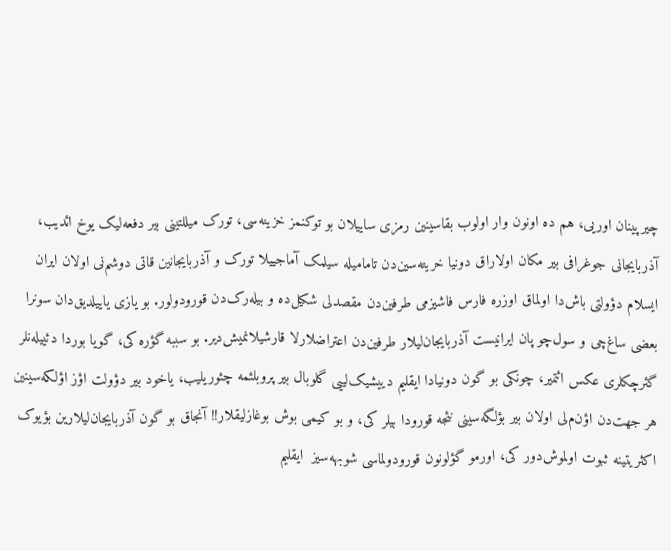چیرپینان اوریی، هم ده اونون وار اولوب بقاسینین رمزی ساییلان بو توکنمز خزینه‌سی، تورک میللتینی بیر دفعه‌لیک یوخ ائدیب، آذربایجانی جوغرافی بیر مکان اولاراق دونیا خریته‌سین‌دن تامامیله سیلمک آماجییلا تورک و آذربایجانین قاتی دوشم‌نی اولان ایران ایسلام دؤولتی باش‌دا اولماق اوزره فارس فاشیزمی طرفین‌دن مقصدلی شکیل‌ده و بیله‌رک‌دن قورودولور. بو یازی یاییلدیق‌دان سونرا بعضی ساغ‌چی و سول‌چو پان ایرانیست آذربایجان‌لیلار طرفین‌دن اعتراضلارلا قارشیلانمیش‌دیر. بو سببه گؤره کی، گویا بوردا دئییله‌نلر گئرچکلری عکس ائتمیر، چونکی بو گون دونیادا ایقلیم دییشیک‌لییی گلوبال بیر پروبلئمه چئوریلیب، یاخود بیر دؤولت اؤز اؤلکه‌سینین هر جهت‌دن اؤن‌م‌لی اولان بیر بؤلگه‌سینی نئجه قورودا بیلر کی، و بو کیمی بوش بوغازلیقلار!! آنجاق بو گون آذربایجان‌لیلارین بؤیوک اکثریتینه ثبوت اولموش‌دور کی، اورمو گؤلونون قورودولماسی شوبهه‌سیز  ایقلیم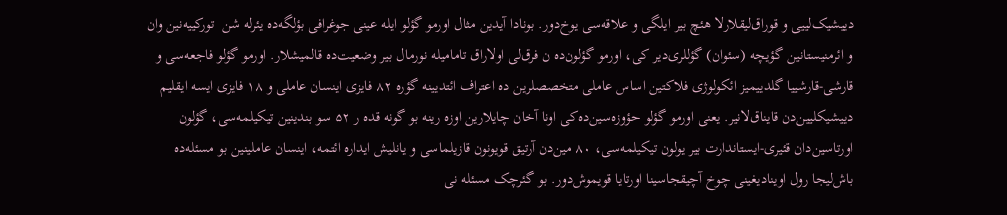دییشیک‌لییی و قوراق‌لیقلارلا هئچ بیر ایلگی و علاقه‌سی یوخ‌دور. بونادا آیدین مثال اورمو گؤلو ایله عینی جوغرافی بؤلگه‌ده یئرله شن  تورکییه‌نین وان و ائرمنیستانین گؤیچه (سئوان) گؤللری‌دیر کی، اورمو گؤلون‌ده ن فرق‌لی اولاراق تامامیله نورمال بیر وضعیت‌ده قالمیشلار. اورمو گؤلو فاجعه‌سی و قارشی-قارشییا گلدییمیز ائکولوژی فلاکتین اساس عاملی متخصصلرین ده اعتراف ائتدیینه گؤره ۸۲ فایزی اینسان عاملی و ۱۸ فایزی ایسه ایقلیم دییشیکلیین‌دن قایناق‌لانیر. یعنی اورمو گؤلو حؤوزه‌سین‌ده‌کی اونا آخان چایلارین اوزه رینه بو گونه قده ر ۵۲ سو بندینین تیکیلمه‌سی، گؤلون اورتاسین‌دان قئیری-ایستاندارت بیر یولون تیکیلمه‌سی، ۸۰ مین‌دن آرتیق قویونون قازیلماسی و یانلیش ایداره ائتمه، اینسان عاملینین بو مسئله‌ده باش‌لیجا رول اوینادیغینی چوخ آچیقجاسینا اورتایا قویموش‌دور. بو گئرچک مسئله نی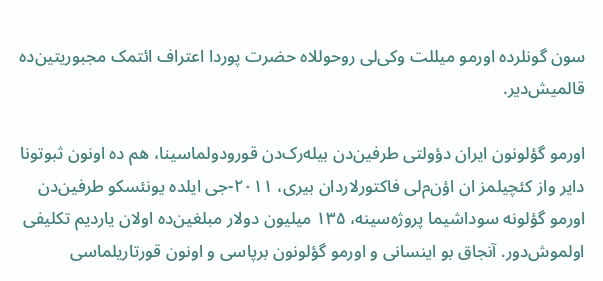سون گونلرده اورمو میللت وکی‌لی روحوللاه حضرت پوردا اعتراف ائتمک مجبوریتین‌ده قالمیش‌دیر.

اورمو گؤلونون ایران دؤولتی طرفین‌دن بیله‌رک‌دن قورودولماسینا، هم ده اونون ثبوتونا دایر واز کئچیلمز ان اؤن‌م‌لی فاکتورلاردان بیری، ۲۰۱۱-جی ایلده یونئسکو طرفین‌دن اورمو گؤلونه سوداشیما پروژه‌سینه، ۱۳۵ میلیون دولار مبلغین‌ده اولان یاردیم تکلیفی اولموش‌دور. آنجاق بو اینسانی و اورمو گؤلونون برپاسی و اونون قورتاریلماسی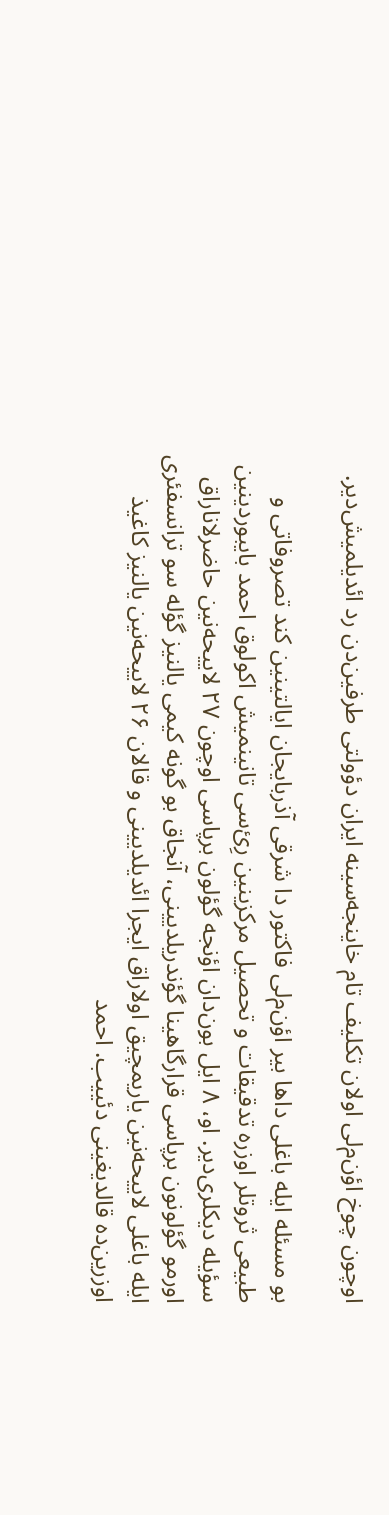اوچون چوخ اؤن‌م‌لی اولان تکلیف تام خاینجه‌سینه ایران دؤولتی طرفین‌دن رد ائدیلمیش‌دیر.

بو مسئله ایله باغلی داها بیر اؤن‌م‌لی فاکتور دا شرقی آذربایجان ایالتینین کند تصروفاتی و طبیعی ثروتلر اوزره تدقیقات و تحصیل مرکزینین رِئ‌سی تانینمیش اکولوق احمد بایبوردینین سؤیله دیکلری‌دیر. او، ۸ ایل بون‌دان اؤنجه گؤلون برپاسی اوچون ۲۷ لاییحه‌نین حاضرلاناراق اورمو گؤلونون برپاسی قرارگاهینا گؤندریلدیینی، آنجاق بو گونه کیمی یالنیز گؤله سو ترانسفئری ایله باغلی لاییحه‌نین یاریمچیق اولاراق ایجرا ائدیلدیینی و قالان ۲۶ لاییحه‌نین یالنیز کاغیذ اوزرین‌ده قالدیغینی دئییب. احمد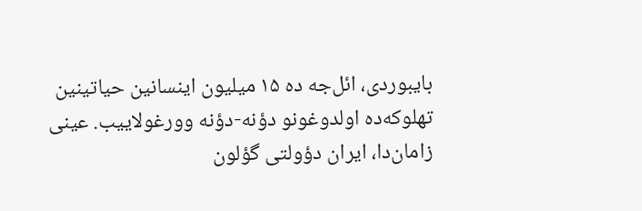بایبوردی، ائل‌جه ده ۱۵ میلیون اینسانین حیاتینین تهلوکه‌ده اولدوغونو دؤنه-دؤنه وورغولاییب. عینی زامان‌دا، ایران دؤولتی گؤلون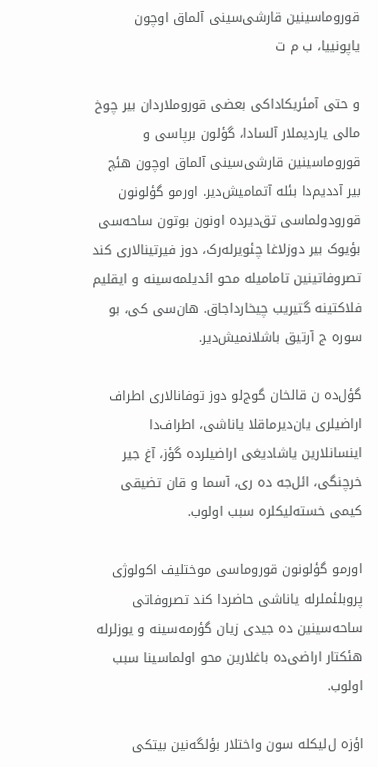قوروماسینین قارشی‌سینی آلماق اوچون یاپونییا، ب م ت

و حتی آمئریکاداکی بعضی قوروملاردان بیر چوخ مالی یاردیملار آلسادا، گؤلون برپاسی و قوروماسینین قارشی‌سینی آلماق اوچون هئچ بیر آددیم‌دا بئله آتمامیش‌دیر. اورمو گؤلونون قورودولماسی تق‌دیرده اونون بوتون ساحه‌سی بؤیوک بیر دوزلاغا چئویرله‌رک، دوز فیرتینالاری کند تصروفاتینین تامامیله محو ائدیلمه‌سینه و ایقلیم فلاکتینه گتیریب چیخارداجاق. هان‌سی کی، بو سوره ج آرتیق باشلانمیش‌دیر.

گؤل‌ده ن قالخان گوج‌لو دوز توفانالاری اطراف اراضیلری یان‌دیرماقلا یاناشی، اطراف‌دا اینسانلارین یاشادیغی اراضیلرده گؤز، آغ جیر خرچنگی، ائل‌جه ده ری، آسما و قان تضیقی کیمی خسته‌لیکلره سبب اولوب.

اورمو گؤلونون قوروماسی موختلیف اکولوژی پروبلئملرله یاناشی حاضردا کند تصروفاتی ساحه‌سینین ده جیدی زیان گؤرمه‌سینه و یوزلرله هئکتار اراضی‌ده باغلارین محو اولماسینا سبب اولوب.

اؤزه ل‌لیکله سون واختلار بؤلگه‌نین بیتکی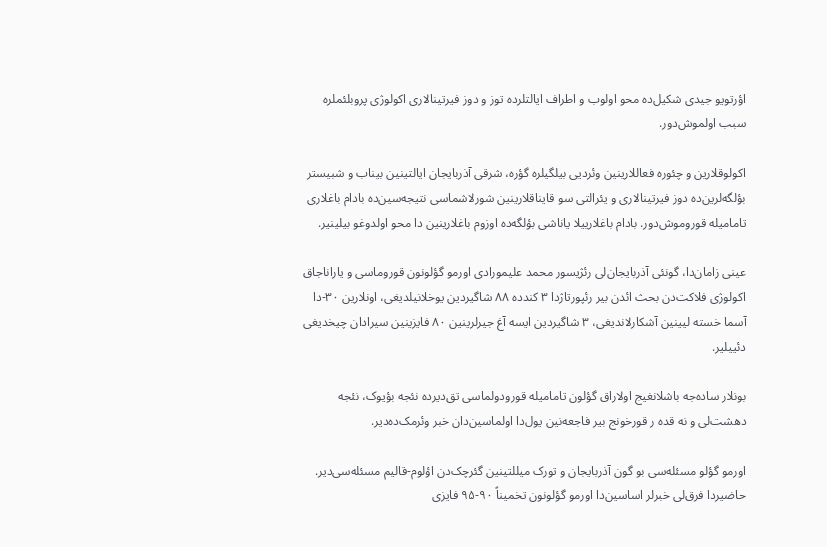اؤرتویو جیدی شکیل‌ده محو اولوب و اطراف ایالتلرده توز و دوز فیرتینالاری اکولوژی پروبلئملره سبب اولموش‌دور.

اکولوقلارین و چئوره فعاللارینین وئردیی بیلگیلره گؤره، شرقی آذربایجان ایالتینین بیناب و شبیستر بؤلگه‌لرین‌ده دوز فیرتینالاری و یئرالتی سو قایناقلارینین شورلاشماسی نتیجه‌سین‌ده بادام باغلاری تامامیله قوروموش‌دور. بادام باغلارییلا یاناشی بؤلگه‌ده اوزوم باغلارینین دا محو اولدوغو بیلینیر.

عینی زامان‌دا، گونئی آذربایجان‌لی رئژیسور محمد علیمورادی اورمو گؤلونون قوروماسی و یاراناجاق اکولوژی فلاکت‌دن بحث ائد‌ن بیر رئپورتاژدا ۳ کندده ۸۸ شاگیردین یوخلانیلدیغی، اونلارین ۳۰-دا آسما خسته لیینین آشکارلاندیغی، ۳ شاگیردین ایسه آغ جیرلرینین ۸۰ فایزینین سیرادان چیخدیغی دئییلیر.

بونلار ساده‌جه باشلانغیج اولاراق گؤلون تامامیله قورودولماسی تق‌دیرده نئجه بؤیوک، نئجه دهشت‌لی و نه قده ر قورخونج بیر فاجعه‌نین یول‌دا اولماسین‌دان خبر وئرمک‌ده‌دیر.

اورمو گؤلو مسئله‌سی بو گون آذربایجان و تورک میللتینین گئرچک‌دن اؤلوم-قالیم مسئله‌سی‌دیر. حاضیردا فرق‌لی خبرلر اساسین‌دا اورمو گؤلونون تخمیناً ۹۰-۹۵ فایزی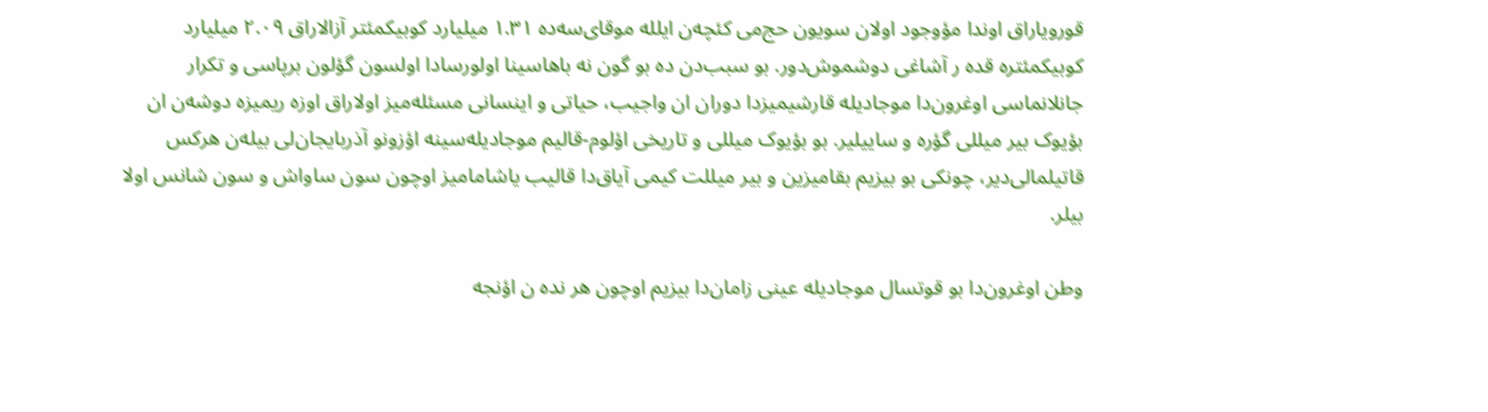قورویاراق اوندا مؤوجود اولان سویون حج‌می کئچه‌ن ایلله موقای‌سه‌ده ۱.۳۱ میلیارد کوبیکمئتر آزالاراق ۲.۰۹ میلیارد کوبیکمئتره قده ر آشاغی دوشموش‌دور. بو سبب‌دن ده بو گون نه باهاسینا اولورسادا اولسون گؤلون برپاسی و تکرار جانلانماسی اوغرون‌دا موجادیله قارشیمیزدا دوران ان واجیب، حیاتی و اینسانی مسئله‌میز اولاراق اوزه ریمیزه دوشه‌ن ان بؤیوک بیر میللی گؤره و ساییلیر. بو بؤیوک میللی و تاریخی اؤلوم-قالیم موجادیله‌سینه اؤزونو آذربایجان‌لی بیله‌ن هرکس قاتیلمالی‌دیر، چونکی بو بیزیم بقامیزین و بیر میللت کیمی آیاق‌دا قالیب یاشامامیز اوچون سون ساواش و سون شانس اولا بیلر.

وطن اوغرون‌دا بو قوتسال موجادیله عینی زامان‌دا بیزیم اوچون هر نده ن اؤنجه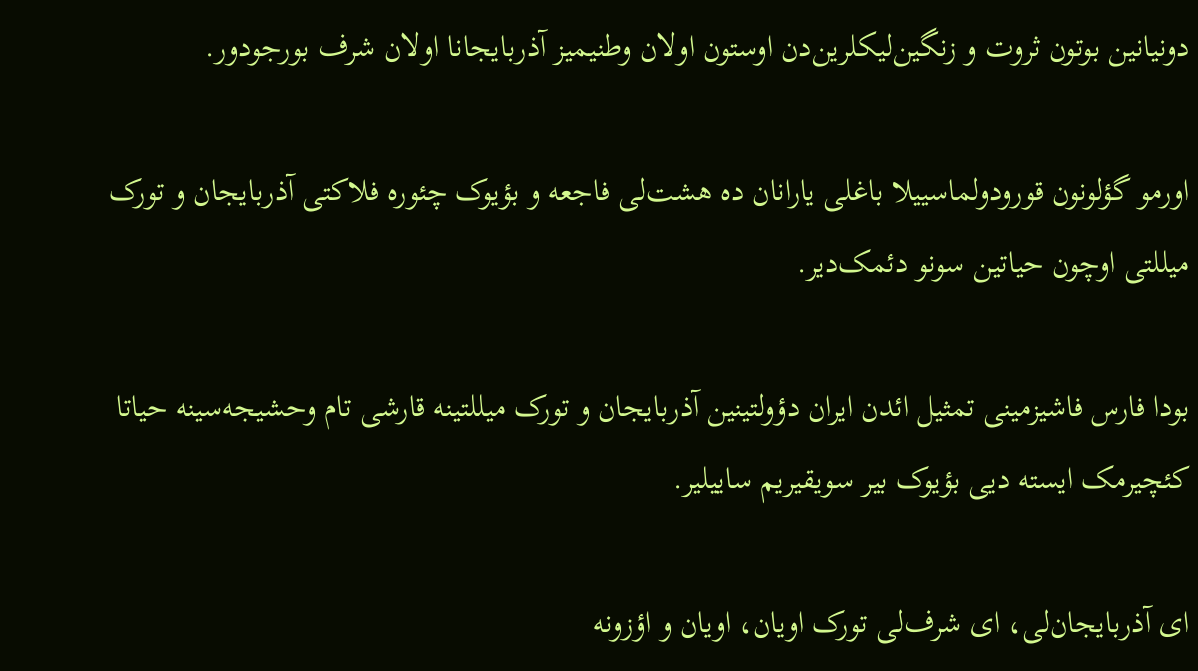دونیانین بوتون ثروت و زنگین‌لیکلرین‌دن اوستون اولان وطنیمیز آذربایجانا اولان شرف بورجودور.

اورمو گؤلونون قورودولماسییلا باغلی یارانان ده هشت‌لی فاجعه و بؤیوک چئوره فلاکتی آذربایجان و تورک میللتی اوچون حیاتین سونو دئمک‌دیر.

بودا فارس فاشیزمینی تمثیل ائد‌ن ایران دؤولتینین آذربایجان و تورک میللتینه قارشی تام وحشیجه‌سینه حیاتا کئچیرمک ایسته دیی بؤیوک بیر سویقیریم ساییلیر.

ای آذربایجان‌لی، ای شرف‌لی تورک اویان، اویان و اؤزونه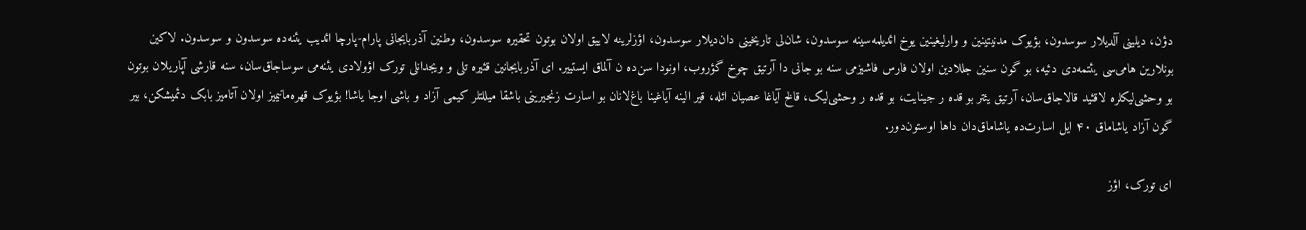دؤن، دیلینی آلدیلار سوسدون، بؤیوک مدنیتینین و وارلیغینین یوخ ائدیلمه‌سینه سوسدون، شان‌لی تاریخینی دان‌دیلار سوسدون، اؤزلرینه لاییق اولان بوتون تحقیره سوسدون، وطنین آذربایجانی پارام-پارچا ائدیب یئنه‌ده سوسدون و سوسدون. لاکین بونلارین هامی‌سی یئتمه‌دی دئیه، بو گون سنین جللادین اولان فارس فاشیزمی سنه بو جانی دا آرتیق چوخ گؤروب، اونودا سن‌ده ن آلماق ایستییر. ای آذربایجانین قئیره تلی و ویجدانلی تورک اؤولادی یئنه‌می سوساجاق‌سان، سنه قارشی آپاریلان بوتون بو وحشی‌لیکلره لاقئید قالاجاق‌سان، آرتیق یئتر بو قده ر جینایت، بو قده ر وحشی‌لیک، قالخ آیاغا عصیان ائله، قیر الینه آیاغینا باغ‌لانان بو اسارت زنجیرینی باشقا میللتلر کیمی آزاد و باشی اوجا یاشا! بؤیوک قهره‌مانیمیز اولان آتامیز بابک دئمیشکن، بیر گون آزاد یاشاماق ۴۰ ایل اسارت‌ده یاشاماق‌دان داها اوستون‌دور.

ای تورک، اؤز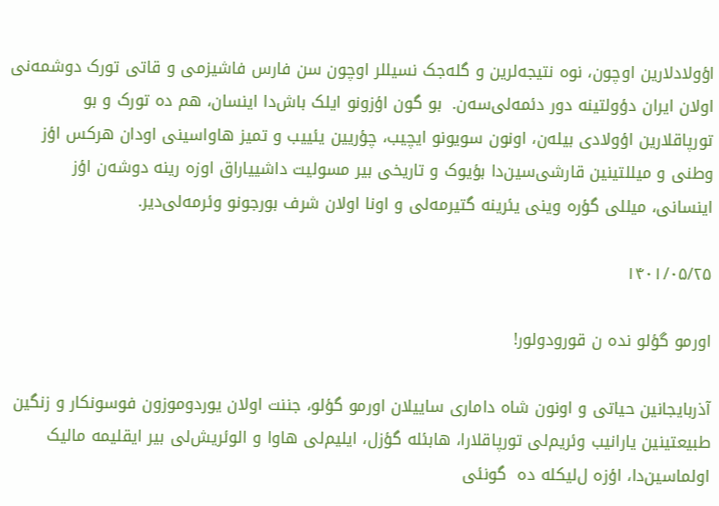اؤولادلارین اوچون، نوه نتیجه‌لرین و گله‌جک نسیللر اوچون سن فارس فاشیزمی و قاتی تورک دوشمه‌نی اولان ایران دؤولتینه دور دئمه‌لی‌سه‌ن.  بو گون اؤزونو ایلک باش‌دا اینسان، هم ده تورک و بو تورپاقلارین اؤولادی بیله‌ن، اونون سویونو ایچیب، چؤریین یئییب و تمیز هاواسینی اودان هرکس اؤز وطنی و میللتینین قارشی‌سین‌دا بؤیوک و تاریخی بیر مسولیت داشییاراق اوزه رینه دوشه‌ن اؤز اینسانی، میللی گؤره وینی یئرینه گتیرمه‌لی و اونا اولان شرف بورجونو وئرمه‌لی‌دیر.

۱۴۰۱/۰۵/۲۵

اورمو گؤلو نده ن قورودولور!

آذربایجانین حیاتی و اونون شاه داماری ساییلان اورمو گؤلو، جننت اولان یوردوموزون فوسونکار و زنگین طبیعتینین یارانیب وئریم‌لی تورپاقلارا، هابئله گؤزل، ایلیم‌لی هاوا و الوئریش‌لی بیر ایقلیمه مالیک اولماسین‌دا، اؤزه ل‌لیکله ده  گونئی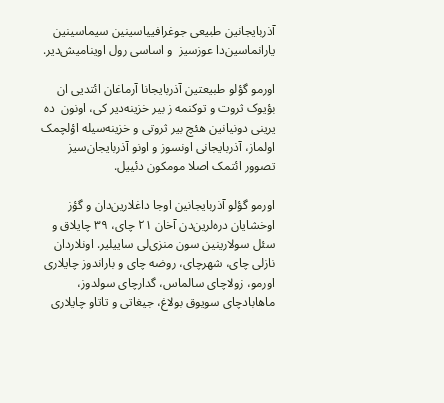آذربایجانین طبیعی جوغرافییاسینین سیماسینین یارانماسین‌دا عوزسیز  و اساسی رول اوینامیش‌دیر.

اورمو گؤلو طبیعتین آذربایجانا آرماغان ائتدیی ان بؤیوک ثروت و توکنمه ز بیر خزینه‌دیر کی، اونون  ده یرینی دونیانین هئچ بیر ثروتی و خزینه‌سیله اؤلچمک اولماز، آذربایجانی اونسوز و اونو آذربایجان‌سیز تصوور ائتمک اصلا مومکون دئییل.

اورمو گؤلو آذربایجانین اوجا داغلارین‌دان و گؤز اوخشایان دره‌لرین‌دن آخان ۲۱ چای، ۳۹ چایلاق و سئل سولارینین سون منزی‌لی ساییلیر. اونلاردان نازلی چای، شهرچای، روضه چای و باراندوز چایلاری اورمو، زولاچای سالماس، گدارچای سولدوز، ماهابادچای سویوق بولاغ، جیغاتی و تاتاو چایلاری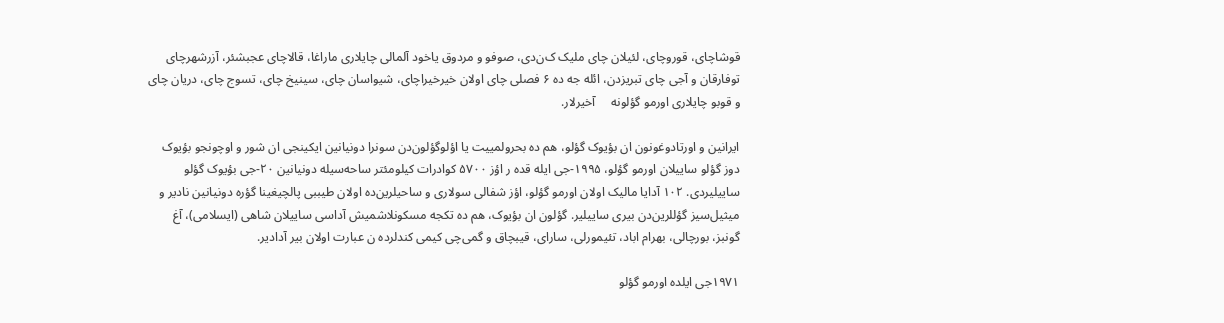قوشاچای، قوروچای، لئیلان چای ملیک ک‌ن‌دی، صوفو و مردوق یاخود آلمالی چایلاری ماراغا، قالاچای عجبشئر، آزرشهرچای توفارقان و آجی چای تبریزدن، ائله ‌جه ده ۶ فصلی چای اولان خیرخیراچای، شیواسان چای، سینیخ چای، تسوج چای، دریان چای و قوبو چایلاری اورمو گؤلونه     آخیرلار.

ایرانین و اورتادوغونون ان بؤیوک گؤلو، هم ده بحرولمییت یا اؤلوگؤلون‌دن سونرا دونیانین ایکینجی ان شور و اوچونجو بؤیوک دوز گؤلو ساییلان اورمو گؤلو، ۱۹۹۵-جی ایله قده ر اؤز ۵۷۰۰ کوادرات کیلومئتر ساحه‌سیله دونیانین ۲۰-جی بؤیوک گؤلو ساییلیردی. ۱۰۲ آدایا مالیک اولان اورمو گؤلو، اؤز شفالی سولاری و ساحیلرین‌ده اولان طیببی پالچیغینا گؤره دونیانین نادیر و میثیل‌سیز گؤللرین‌دن بیری ساییلیر. گؤلون ان بؤیوک، هم ده تکجه مسکونلاشمیش آداسی ساییلان شاهی (ایسلامی)، آغ گونبز، بورچالی، بهرام اباد، تئیمورلی، سارای، قیبچاق و گمی‌چی کیمی کندلرده ن عبارت اولان بیر آدادیر.

۱۹۷۱جی ایلده اورمو گؤلو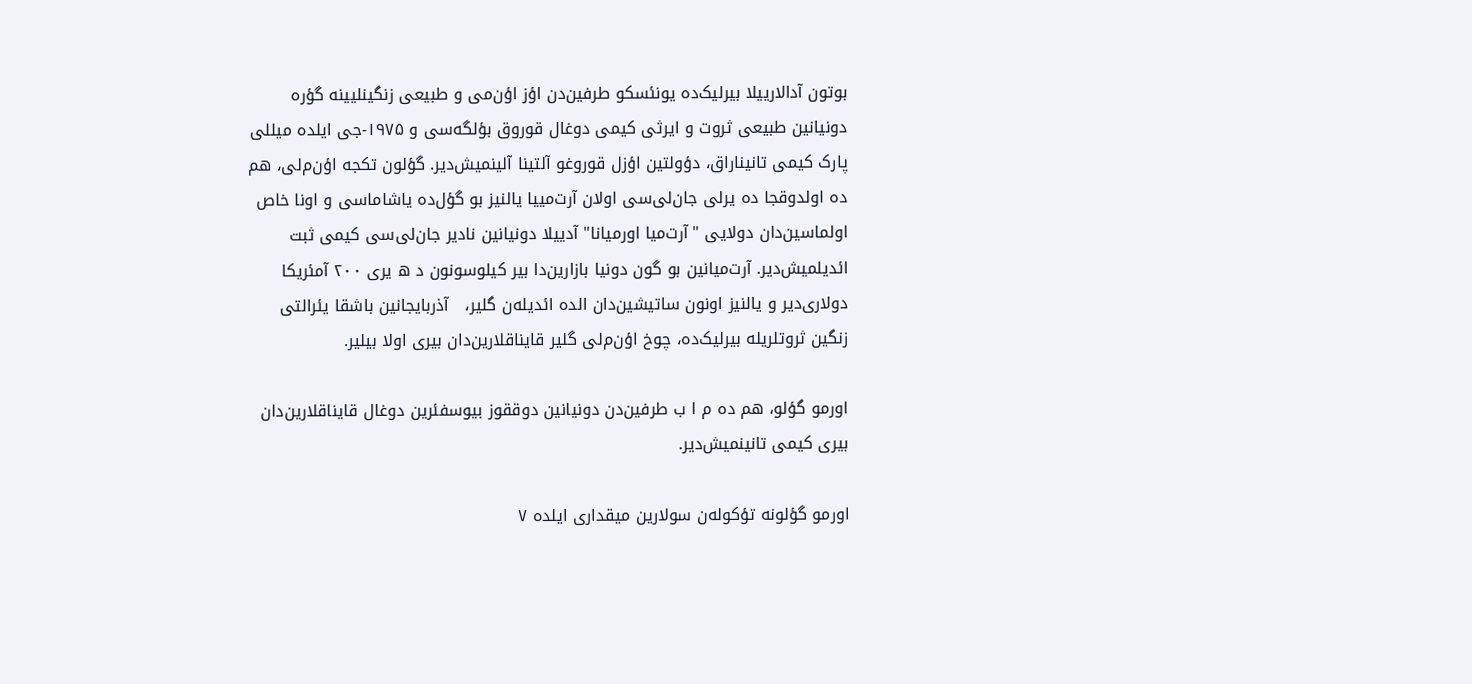بوتون آدالارییلا بیرلیک‌ده یونئسکو طرفین‌دن اؤز اؤن‌می و طبیعی زنگینلیینه گؤره دونیانین طبیعی ثروت و ایرثی کیمی دوغال قوروق بؤلگه‌سی و ۱۹۷۵-جی ایلده میللی پارک کیمی تانیناراق، دؤولتین اؤزل قوروغو آلتینا آلینمیش‌دیر. گؤلون تکجه اؤن‌م‌لی، هم ده اولدوقجا ده یرلی جان‌لی‌سی اولان آرت‌مییا یالنیز بو گؤل‌ده یاشاماسی و اونا خاص اولماسین‌دان دولایی "آرت‌میا اورمیانا" آدییلا دونیانین نادیر جان‌لی‌سی کیمی ثبت ائدیلمیش‌دیر. آرت‌میانین بو گون دونیا بازارین‌دا بیر کیلوسونون د ه یری ۲۰۰ آمئریکا دولاری‌دیر و یالنیز اونون ساتیشین‌دان الده ائدیله‌ن گلیر،   آذربایجانین باشقا یئرالتی زنگین ثروتلریله بیرلیک‌ده، چوخ اؤن‌م‌لی گلیر قایناقلارین‌دان بیری اولا بیلیر.

اورمو گؤلو، هم ده م ا ب طرفین‌دن دونیانین دوققوز بیوسفئرین دوغال قایناقلارین‌دان بیری کیمی تانینمیش‌دیر.

اورمو گؤلونه تؤکوله‌ن سولارین میقداری ایلده ۷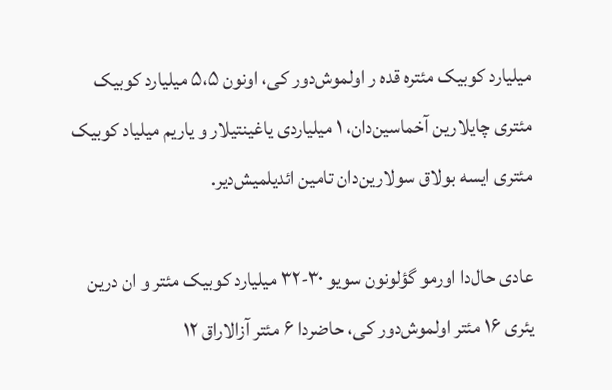میلیارد کوبیک مئتره قده ر اولموش‌دور کی، اونون ۵،۵ میلیارد کوبیک مئتری چایلارین آخماسین‌دان، ۱ میلیاردی یاغینتیلار و یاریم میلیاد کوبیک مئتری ا‌یسه بولاق سولارین‌دان تامین ائدیلمیش‌دیر.

عادی حال‌دا اورمو گؤلونون سویو ۳۰-۳۲ میلیارد کوبیک مئتر و ان درین یئری ۱۶ مئتر اولموش‌دور کی، حاضردا ۶ مئتر آزالاراق ۱۲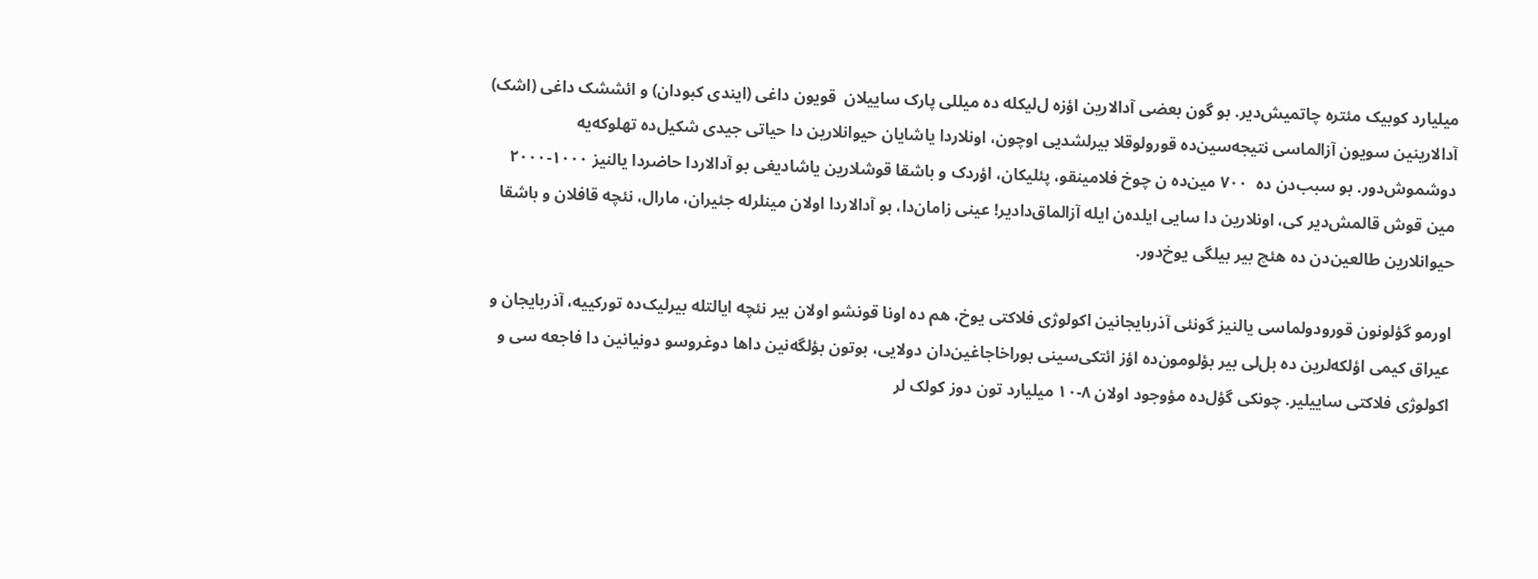میلیارد کوبیک مئتره چاتمیش‌دیر. بو گون بعضی آدالارین اؤزه ل‌لیکله ده میللی پارک ساییلان  قویون داغی (ایندی کبودان) و ائششک داغی (اشک) آدالارینین سویون آزالماسی نتیجه‌سین‌ده قورولوقلا بیرلشدیی اوچون، اونلاردا یاشایان حیوانلارین دا حیاتی جیدی شکیل‌ده تهلوکه‌یه دوشموش‌دور. بو سبب‌دن ده  ۷۰۰ مین‌ده ن چوخ فلامینقو، پئلیکان، اؤردک و باشقا قوشلارین یاشادیغی بو آدالاردا حاضردا یالنیز ۱۰۰۰-۲۰۰۰ مین قوش قالمش‌دیر کی، اونلارین دا سایی ایلده‌ن ایله آزالماق‌دادیر! عینی زامان‌دا، بو آدالاردا اولان مینلرله جئیران، مارال، نئچه قافلان و باشقا حیوانلارین طالعین‌دن ده هئچ بیر بیلگی یوخ‌دور.

اورمو گؤلونون قورودولماسی یالنیز گونئی آذربایجانین اکولوژی فلاکتی یوخ، هم ده اونا قونشو اولان بیر نئچه ایالتله بیرلیک‌ده تورکییه، آذربایجان و عیراق کیمی اؤلکه‌لرین ده بل‌لی بیر بؤلومون‌ده اؤز ائتکی‌سینی بوراخاجاغین‌دان دولایی، بوتون بؤلگه‌نین داها دوغروسو دونیانین دا فاجعه سی و اکولوژی فلاکتی ساییلیر. چونکی گؤل‌ده مؤوجود اولان ۸-۱۰ میلیارد تون دوز کولک لر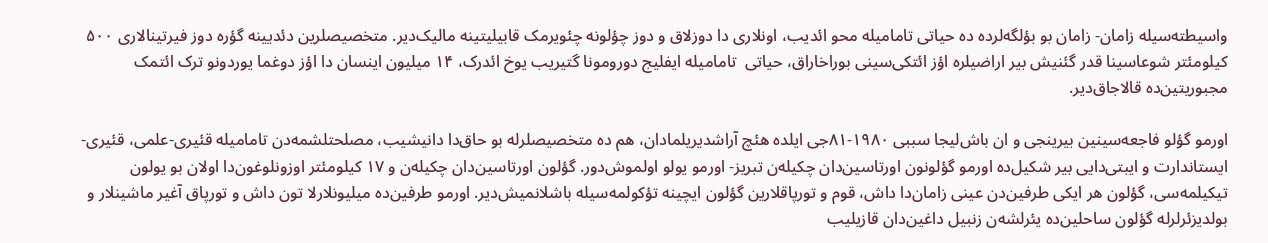واسیطته‌سیله زامان- زامان بو بؤلگه‌لرده ده حیاتی تامامیله محو ائدیب، اونلاری دا دوزلاق و دوز چؤلونه چئویرمک قابیلیتینه مالیک‌دیر. متخصیصلرین دئدیینه گؤره دوز فیرتینالاری ۵۰۰ کیلومئتر شوعاسینا قدر گئنیش بیر اراضیلره اؤز ائتکی‌سینی بوراخاراق، حیاتی  تامامیله ایفلیج دورومونا گتیریب یوخ ائد‌رک، ۱۴ میلیون اینسان دا اؤز دوغما یوردونو ترک ائتمک مجبوریتین‌ده قالاجاق‌دیر.

اورمو گؤلو فاجعه‌سینین بیرینجی و ان باش‌لیجا سببی ۱۹۸۰-۸۱جی ایلده هئچ آراشدیریلمادان، هم ده متخصیصلرله بو حاق‌دا دانیشیب، مصلحتلشمه‌دن تامامیله قئیری-علمی، قئیری-ایستاندارت و ایبتی‌دایی بیر شکیل‌ده اورمو گؤلونون اورتاسین‌دان چکیله‌ن تبریز- اورمو یولو اولموش‌دور. گؤلون اورتاسین‌دان چکیله‌ن و ۱۷ کیلومئتر اوزونلوغون‌دا اولان بو یولون تیکیلمه‌سی، گؤلون هر ایکی طرفین‌دن عینی زامان‌دا داش، قوم و تورپاقلارین گؤلون ایچینه تؤکولمه‌سیله باشلانمیش‌دیر. اورمو طرفین‌ده میلیونلارلا تون داش و تورپاق آغیر ماشینلار و بولدیزئرلرله گؤلون ساحلین‌ده یئرلشه‌ن زنبیل داغین‌دان قازیلیب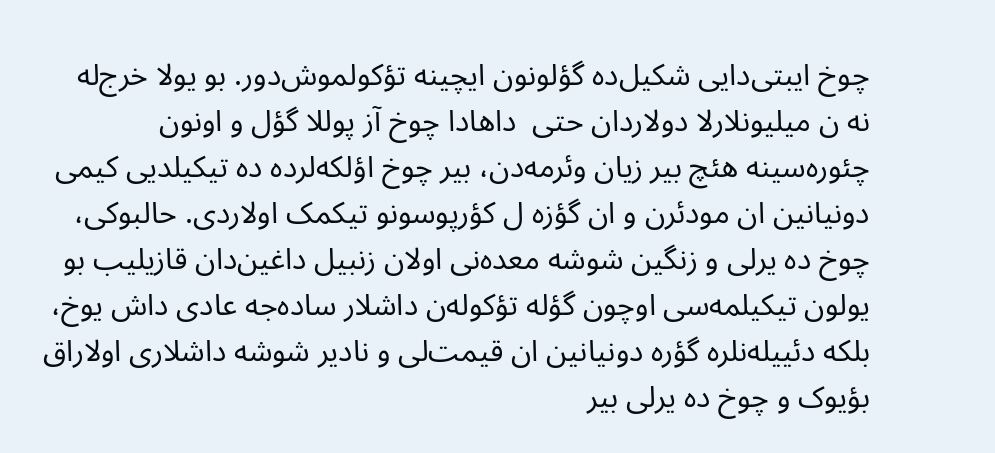چوخ ایبتی‌دایی شکیل‌ده گؤلونون ایچینه تؤکولموش‌دور. بو یولا خرج‌له نه ‌ن میلیونلارلا دولاردان حتی  داهادا چوخ آز پوللا گؤل و اونون  چئوره‌سینه هئچ بیر زیان وئرمه‌دن، بیر چوخ اؤلکه‌لرده ده تیکیلدیی کیمی دونیانین ان مودئرن و ان گؤزه ل کؤرپوسونو تیکمک اولاردی. حالبوکی، چوخ ده یرلی و زنگین شوشه معده‌نی اولان زنبیل داغین‌دان قازیلیب بو یولون تیکیلمه‌سی اوچون گؤله تؤکوله‌ن داشلار ساده‌جه عادی داش یوخ، بلکه دئییله‌نلره گؤره دونیانین ان قیمت‌لی و نادیر شوشه داشلاری اولاراق بؤیوک و چوخ ده یرلی بیر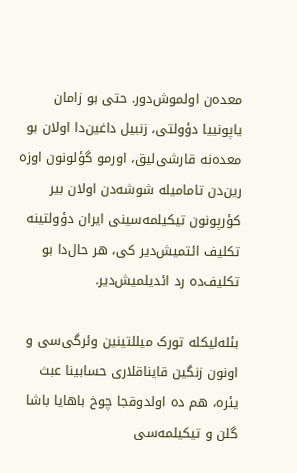معده‌ن اولموش‌دور. حتی بو زامان یاپونییا دؤولتی، زنبیل داغین‌دا اولان بو معده‌نه قارشی‌لیق، اورمو گؤلونون اوزه رین‌دن تامامیله شوشه‌دن اولان بیر کؤرپونون تیکیلمه‌سینی ایران دؤولتینه تکلیف ائتمیش‌دیر کی، هر حال‌دا بو تکلیف‌ده رد ائدیلمیش‌دیر.

بئله‌لیکله تورک میللتینین وئرگی‌سی و اونون زنگین قایناقلاری حسابینا عبث یئره، هم ده اولدوقجا چوخ باهایا باشا گلن و تیکیلمه‌سی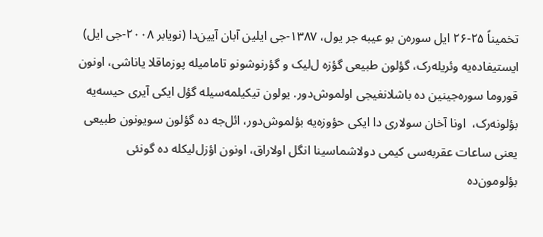تخمیناً ۲۵-۲۶ ایل سوره‌ن بو عیبه جر یول، ۱۳۸۷-جی ایلین آبان آیین‌دا (نویابر ۲۰۰۸-جی ایل) ایستیفاده‌یه وئریله‌رک، گؤلون طبیعی گؤزه ل‌لیک و گؤرنوشونو تامامیله پوزماقلا یاناشی، اونون قوروما سوره‌جینین ده باشلانغیجی اولموش‌دور. یولون تیکیلمه‌سیله گؤل ایکی آیری حیسه‌یه بؤلونه‌رک،  اونا آخان سولاری دا ایکی حؤوزه‌یه بؤلموش‌دور، ائل‌جه ده گؤلون سویونون طبیعی یعنی ساعات عقربه‌سی کیمی دولاشماسینا انگل اولاراق، اونون اؤزل‌لیکله ده گونئی بؤلومون‌ده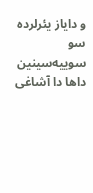و دایاز یئرلرده سو سوییه‌سینین داها دا آشاغی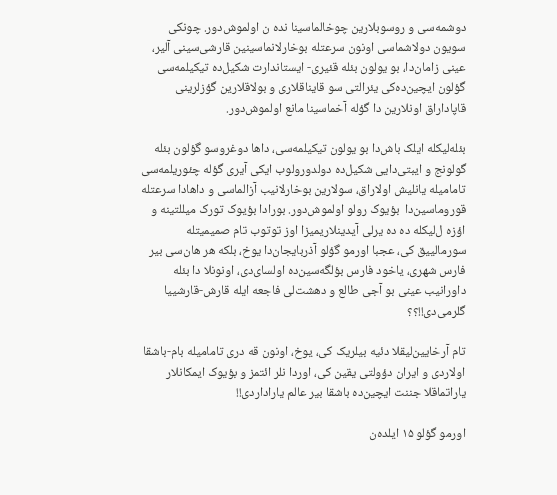دوشمه‌سی و روسوبلارین چوخالماسینا نده ن اولموش‌دور. چونکی سویون دولاشماسی اونون سرعتله بوخارلانماسینین قارشی‌سینی آلیر، عینی زامان‌دا، بو یولون بئله قئیری- ایستاندارت شکیل‌ده تیکیلمه‌سی گؤلون ایچین‌ده‌کی یئرالتی سو قایناقلاری و بولاقلارین گؤزلرینی قاپاداراق اونلارین دا گؤله آخماسینا مانع اولموش‌دور.

بئله‌لیکله ایلک باش‌دا بو یولون تیکیلمه‌سی، داها دوغروسو گؤلون بئله گولونج و ایبتی‌دایی شکیل‌ده دولدورولوب ایکی آیری گؤله چئوریلمه‌سی تامامیله یانلیش اولاراق، سولارین بوخارلانیب آزالماسی و داهادا سرعتله قوروماسین‌دا  بؤیوک رولو اولموش‌دور. بورادا بؤیوک تورک میللتینه و اؤزه ل‌لیکله ده ده یرلی آیدینلاریمیزا اوز توتوب تام صمیمیتله سورمالییق کی، عجبا اورمو گؤلو آذربایجان‌دا یوخ، بلکه هر هان‌سی بیر فارس شهری، یاخود فارس بؤلگه‌سین‌ده اولسای‌دی، اونونلا دا بئله داورانیب عینی بو آجی طالع و دهشت‌لی فاجعه ایله قارش-قارشییا گلرمی‌دی!!؟؟

تام آرخایین‌لیقلا دئیه بیلریک کی، یوخ، اونون قه دری تامامیله بام-باشقا اولاردی و ایران دؤولتی یقین کی، اوردا نلر ائتمز و بؤیوک ایمکانلار یاراتماقلا جننت ایچین‌ده باشقا بیر عالم یاراداردی!!

اورمو گؤلو ۱۵ ایلده‌ن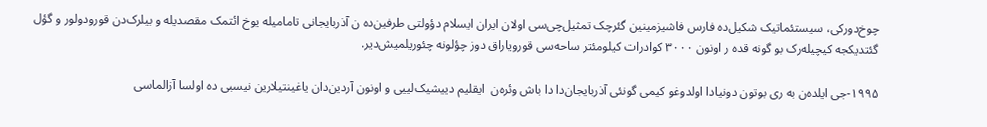چوخ‌دورکی، سیستئماتیک شکیل‌ده فارس فاشیزمینین گئرچک تمثیل‌چی‌سی اولان ایران ایسلام دؤولتی طرفین‌ده ن آذربایجانی تامامیله یوخ ائتمک مقصدیله و بیلرک‌دن قورودولور و گؤل گئتدیکجه کیچیله‌رک بو گونه قده ر اونون ۳۰۰۰ کوادرات کیلومئتر ساحه‌سی قورویاراق دوز چؤلونه چئوریلمیش‌دیر.

۱۹۹۵-جی ایلده‌ن به ری بوتون دونیادا اولدوغو کیمی گونئی آذربایجان‌دا دا باش وئره‌ن  ایقلیم دییشیک‌لییی و اونون آردین‌دان یاغینتیلارین نیسبی ده اولسا آزالماسی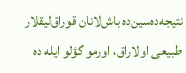نتیجه‌ده‌سین‌ده باش‌لانان قوراق‌لیقلار طبیعی اولاراق، اورمو گؤلو ایله ده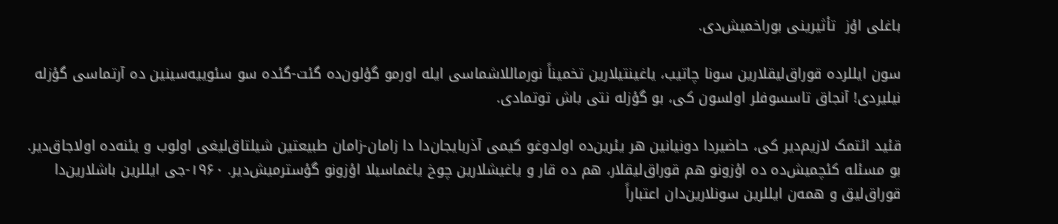باغلی اؤز  تأثیرینی بوراخمیش‌دی.

سون ایللرده قوراق‌لیقلارین سونا چاتیب، یاغینتیلارین تخمیناً نورماللاشماسی ایله اورمو گؤلون‌ده گئت-گئده سو سئوییه‌سینین ده آرتماسی گؤزله نیلیردی! آنجاق تاسسوفلر اولسون کی، بو گؤزله نتی باش توتمادی.

قئید ائتمک لازیم‌دیر کی، حاضیردا دونیانین هر یئرین‌ده اولدوغو کیمی آذربایجان‌دا دا زامان-زامان طبیعتین شیلتاق‌لیغی اولوب و یئنه‌ده اولاجاق‌دیر. بو مسئله کئچمیش‌ده ده اؤزونو هم قوراق‌لیقلار، هم ده قار و یاغیشلارین چوخ یاغماسیلا اؤزونو گؤسترمیش‌دیر. ۱۹۶۰-جی ایللرین باشلارین‌دا قوراق‌لیق و همه‌ن ایللرین سونلارین‌دان اعتباراً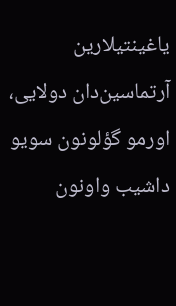یاغینتیلارین آرتماسین‌دان دولایی، اورمو گؤلونون سویو داشیب واونون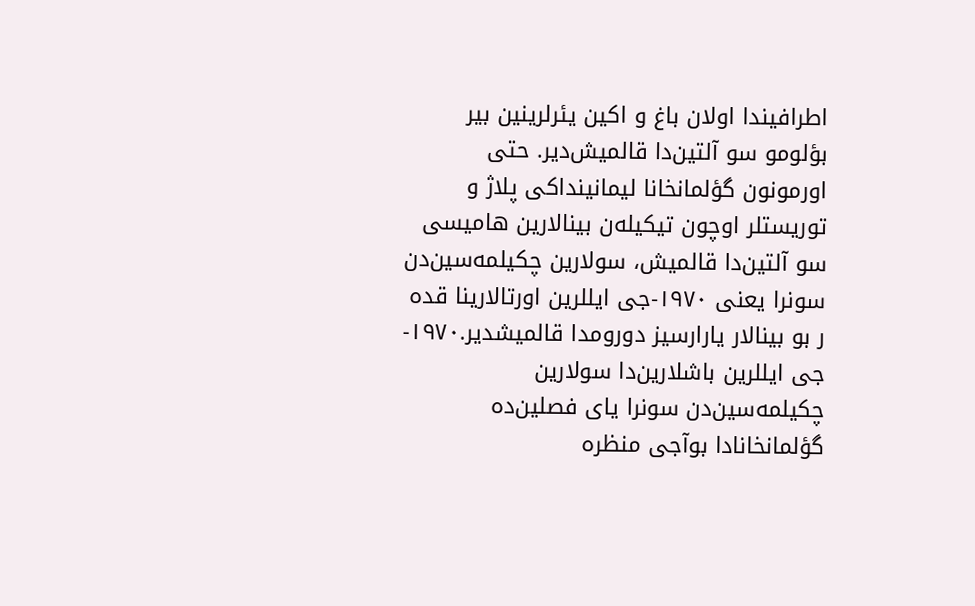اطرافیندا اولان باغ و اکین یئرلرینین بیر بؤلومو سو آلتین‌دا قالمیش‌دیر. حتی اورمونون گؤلمانخانا لیمانینداکی پلاژ و توریستلر اوچون تیکیله‌ن بینالارین هامیسی سو آلتین‌دا قالمیش، سولارین چکیلمه‌سین‌دن سونرا یعنی ۱۹۷۰-جی ایللرین اورتالارینا قده ر بو بینالار یارارسیز دورومدا قالمیشدیر.۱۹۷۰-جی ایللرین باشلارین‌دا سولارین چکیلمه‌سین‌دن سونرا یای فصلین‌ده  گؤلمانخانادا بوآجی منظره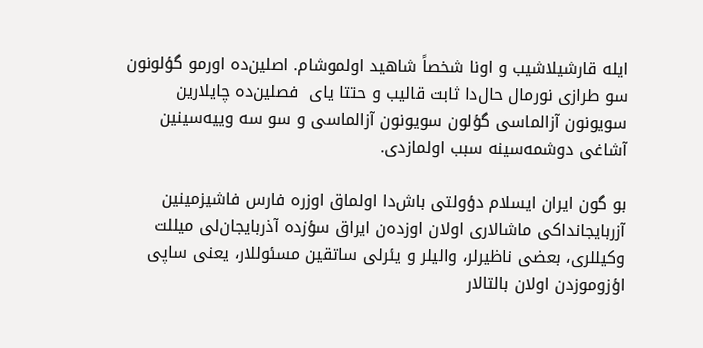ایله قارشیلاشیب و اونا شخصاً شاهید اولموشام. اصلین‌ده اورمو گؤلونون سو طرازی نورمال حال‌دا ثابت قالیب و حتتا یای  فصلین‌ده چایلارین سویونون آزالماسی گؤلون سویونون آزالماسی و سو سه وییه‌سینین آشاغی دوشمه‌سینه سبب اولمازدی.

بو گون ایران ایسلام دؤولتی باش‌دا اولماق اوزره فارس فاشیزمینین آزربایجانداکی ماشالاری اولان اوزده‌ن ایراق سؤزده آذربایجان‌لی میللت وکیللری، بعضی ناظیرلر، والیلر و یئرلی ساتقین مسئوللار، یعنی ساپی اؤزوموزدن اولان بالتالار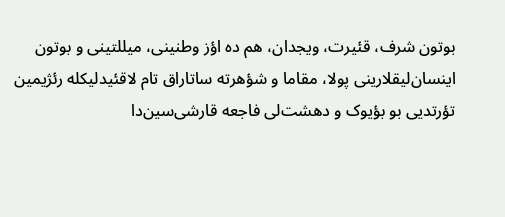بوتون شرف، قئیرت، ویجدان، هم ده اؤز وطنینی، میللتینی و بوتون اینسان‌لیقلارینی پولا، مقاما و شؤهرته ساتاراق تام لاقئیدلیکله رئژیمین تؤرتدیی بو بؤیوک و دهشت‌لی فاجعه قارشی‌سین‌دا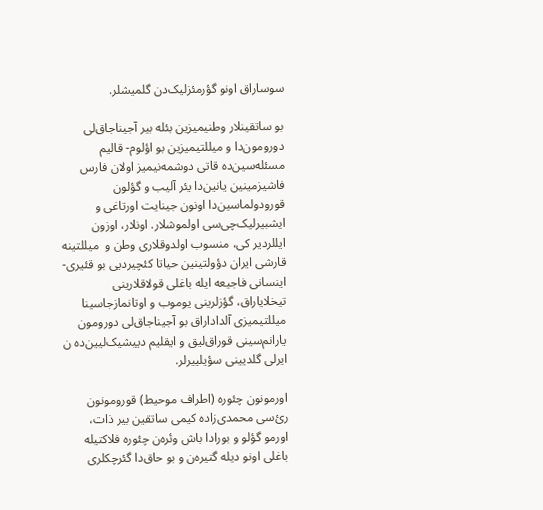سوساراق اونو گؤرمئزلیک‌دن گلمیشلر.

بو ساتقینلار وطنیمیزین بئله بیر آجیناجاق‌لی دورومون‌دا و میللتیمیزین بو اؤلوم- قالیم مسئله‌سین‌ده قاتی دوشمه‌نیمیز اولان فارس فاشیزمینین یانین‌دا یئر آلیب و گؤلون قورودولماسین‌دا اونون جینایت اورتاغی و ایشبیرلیک‌چی‌سی اولموشلار. اونلار، اوزون ایللردیر کی، منسوب اولدوقلاری وطن و  میللتینه قارشی ایران دؤولتینین حیاتا کئچیردیی بو قئیری-اینسانی فاجیعه ایله باغلی قولاقلارینی تیخلایاراق، گؤزلرینی یوموب و اوتانمازجاسینا میللتیمیزی آلداداراق بو آجیناجاق‌لی دورومون یارانم‌سینی قوراق‌لیق و ایقلیم دییشیک‌لیین‌ده ن ایر‌لی گلدیینی سؤیلییرلر.

اورمونون چئوره (اطراف موحیط) قورومونون رئ‌سی محمدی‌زاده کیمی ساتقین بیر ذات، اورمو گؤلو و بورادا باش وئره‌ن چئوره فلاکتیله باغلی اونو دیله گتیره‌ن و بو حاق‌دا گئرچکلری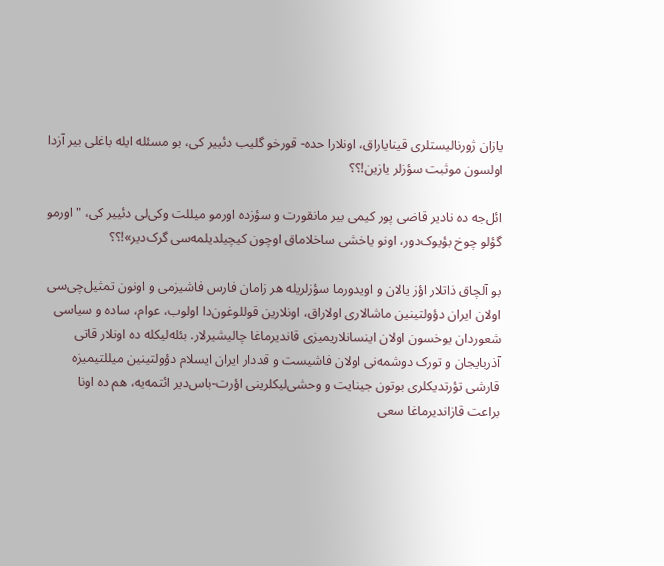یازان ژورنالیستلری قینایاراق، اونلارا حده- قورخو گلیب دئییر کی، بو مسئله ایله باغلی بیر آزدا اولسون موثبت سؤزلر یازین!؟؟

ائل‌جه ده نادیر قاضی پور کیمی بیر مانقورت و سؤزده اورمو میللت وکی‌لی دئییر کی، "اورمو گؤلو چوخ بؤیوک‌دور، اونو یاخشی ساخلاماق اوچون کیچیلدیلمه‌سی گرک‌دیر»!؟؟

بو آلچاق ذاتلار اؤز یالان و اویدورما سؤزلریله هر زامان فارس فاشیزمی و اونون تمثیل‌چی‌سی اولان ایران دؤولتینین ماشالاری اولاراق، اونلارین قوللوغون‌دا اولوب، عوام، ساده و سیاسی شعوردان یوخسون اولان اینسانلاریمیزی قاندیرماغا چالیشیرلار. بئله‌لیکله ده اونلار قاتی آذربایجان و تورک دوشمه‌نی اولان فاشیست و قددار ایران ایسلام دؤولتینین میللتیمیزه قارشی تؤرتدیکلری بوتون جینایت و وحشی‌لیکلرینی اؤرت-باس‌دیر ائتمه‌یه، هم ده اونا براعت قازاندیرماغا سعی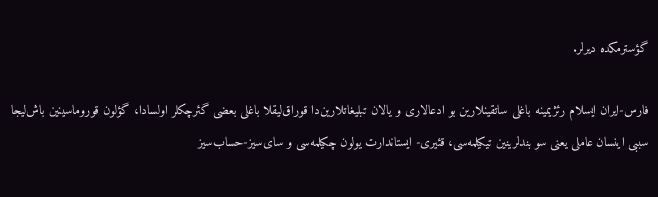گؤسترمکده دیرلر.

فارس-ایران ایسلام رئژیمینه باغلی ساتقینلارین بو ادعالاری و یالان تبلیغاتلارین‌دا قوراق‌لیقلا باغلی بعضی گئرچکلر اولسادا، گؤلون قوروماسینین باش‌لیجا سببی اینسان عاملی یعنی سو بندلرینین تیکیلمه‌سی، قئیری- ایستاندارت یولون چکیلمه‌سی و سای‌سیز-حساب‌سیز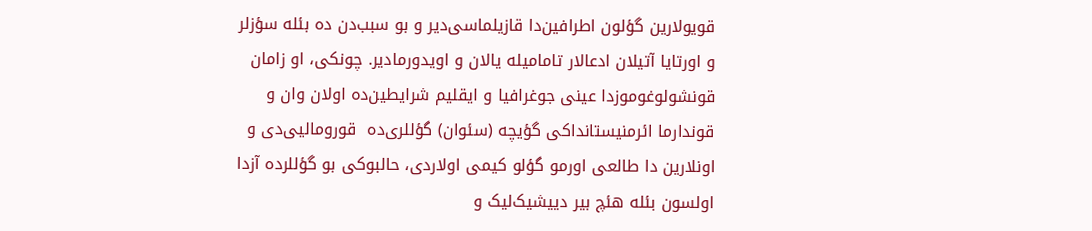قویولارین گؤلون اطرافین‌دا قازیلماسی‌دیر و بو سبب‌دن ده بئله سؤزلر و اورتایا آتیلان ادعالار تامامیله یالان و اویدورمادیر. چونکی، او زامان قونشولوغوموزدا عینی جوغرافیا و ایقلیم شرایطین‌ده اولان وان و قوندارما ائرمنیستانداکی گؤیچه (سئوان) گؤللری‌ده  قورومالیی‌دی و اونلارین دا طالعی اورمو گؤلو کیمی اولاردی، حالبوکی بو گؤللرده آزدا اولسون بئله هئچ بیر دییشیک‌لیک و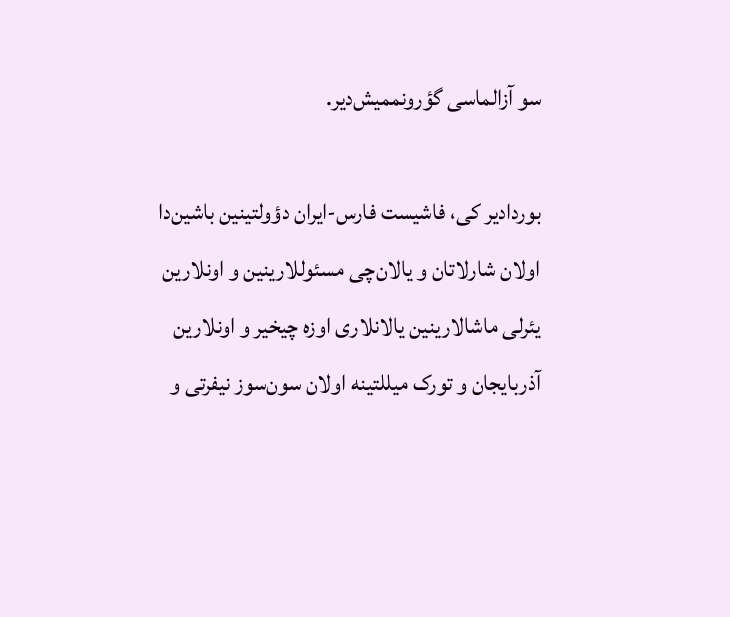سو آزالماسی گؤرونممیش‌دیر.

بوردادیر کی، فاشیست فارس-ایران دؤولتینین باشین‌دا اولان شارلاتان و یالان‌چی مسئوللارینین و اونلارین یئرلی ماشالارینین یالانلاری اوزه چیخیر و اونلارین  آذربایجان و تورک میللتینه اولان سون‌سوز نیفرتی و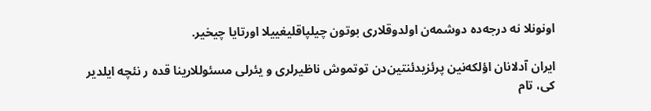اونونلا نه درجه‌ده دوشمه‌ن اولدوقلاری بوتون چیلپاقلیغییلا اورتایا چیخیر.

ایران آدلانان اؤلکه‌نین پرئزیدئنتین‌دن توتموش ناظیرلری و یئرلی مسئوللارینا قده ر نئچه ایلدیر کی، تام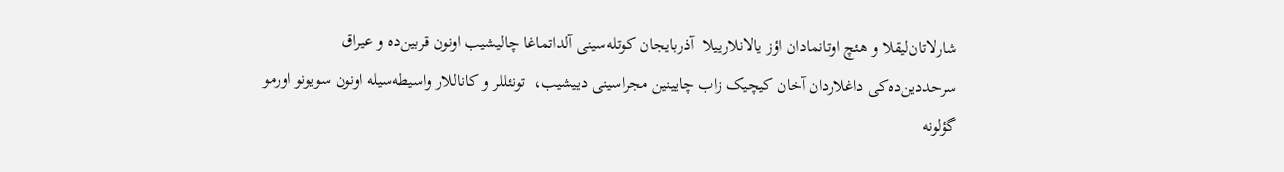شارلاتان‌لیقلا و هئچ اوتانمادان اؤز یالانلارییلا  آذربایجان کوتله‌سینی آلداتماغا چالیشیب اونون قربین‌ده و عیراق سرحددین‌ده‌کی داغلاردان آخان کیچیک زاب چایینین مجراسینی دییشیب،  تونئللر و کاناللار واسیطه‌سیله اونون سویونو اورمو گؤلونه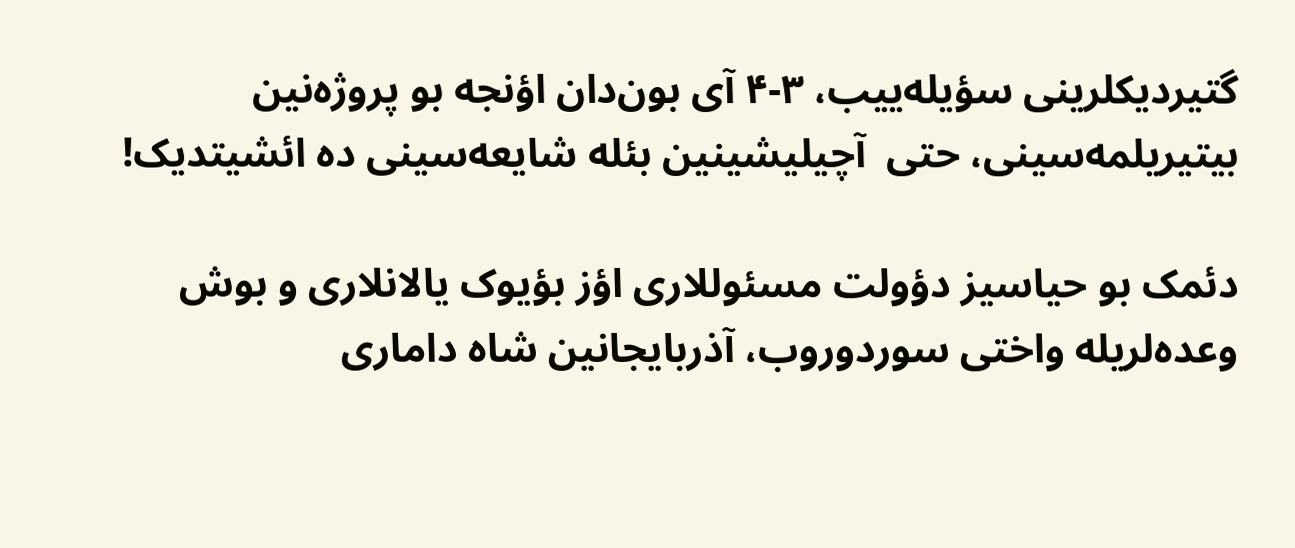گتیردیکلرینی سؤیله‌ییب، ۳-۴ آی بون‌دان اؤنجه بو پروژه‌نین بیتیریلمه‌سینی، حتی  آچیلیشینین بئله شایعه‌سینی ده ائشیتدیک!

دئمک بو حیاسیز دؤولت مسئوللاری اؤز بؤیوک یالانلاری و بوش وعده‌لریله واختی سوردوروب، آذربایجانین شاه داماری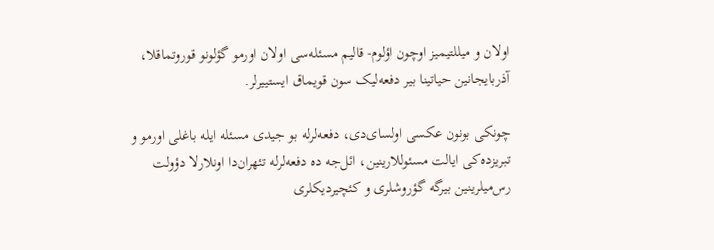اولان و میللتیمیز اوچون اؤلوم- قالیم مسئله‌سی اولان اورمو گؤلونو قوروتماقلا، آذربایجانین حیاتینا بیر دفعه‌لیک سون قویماق ایستییرلر.

چونکی بونون عکسی اولسای‌دی، دفعه‌لرله بو جیدی مسئله ایله باغلی اورمو و تبریزده‌کی ایالت مسئوللارینین، ائل‌جه ده دفعه‌لرله تئهران‌دا اونلارلا دؤولت رس‌میلرینین بیرگه گؤروشلری و کئچیردیکلری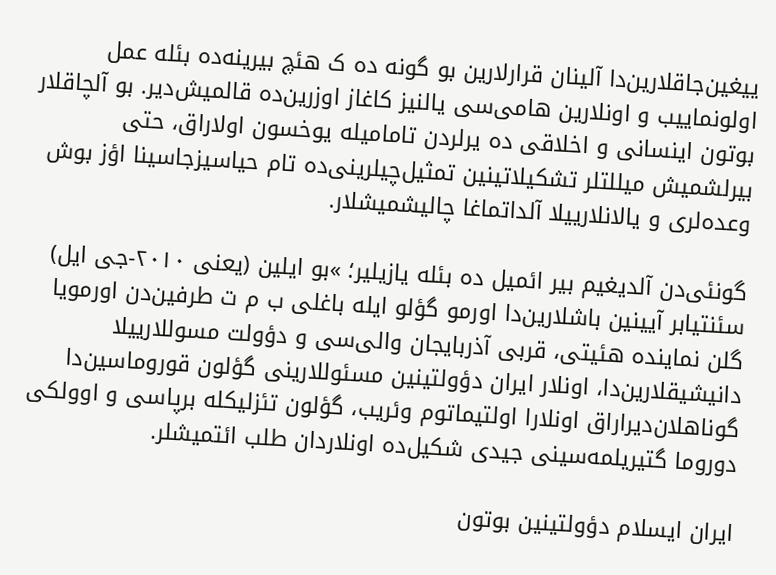ییغین‌جاقلارین‌دا آلینان قرارلارین بو گونه ده ک هئچ بیرینه‌ده بئله عمل اولونماییب و اونلارین هامی‌سی یالنیز کاغاز اوزرین‌ده قالمیش‌دیر. بو آلچاقلار بوتون اینسانی و اخلاقی ده یرلردن تامامیله یوخسون اولاراق، حتی بیرلشمیش میللتلر تشکیلاتینین تمثیل‌چیلرینی‌ده تام حیاسیزجاسینا اؤز بوش وعده‌لری و یالانلارییلا آلداتماغا چالیشمیشلار.

گونئی‌دن آلدیغیم بیر ائمیل ده بئله یازیلیر؛ »بو ایلین (یعنی ۲۰۱۰-جی ایل) سئنتیابر آیینین باشلارین‌دا اورمو گؤلو ایله باغلی ب م ت طرفین‌دن اورمویا گلن نماینده هئیتی، قربی آذربایجان والی‌سی و دؤولت مسوللارییلا دانیشیقلارین‌دا، اونلار ایران دؤولتینین مسئوللارینی گؤلون قوروماسین‌دا گوناهلان‌دیراراق اونلارا اولتیماتوم وئریب، گؤلون تئزلیکله برپاسی و اوولکی دوروما گتیریلمه‌سینی جیدی شکیل‌ده اونلاردان طلب ائتمیشلر.

ایران ایسلام دؤولتینین بوتون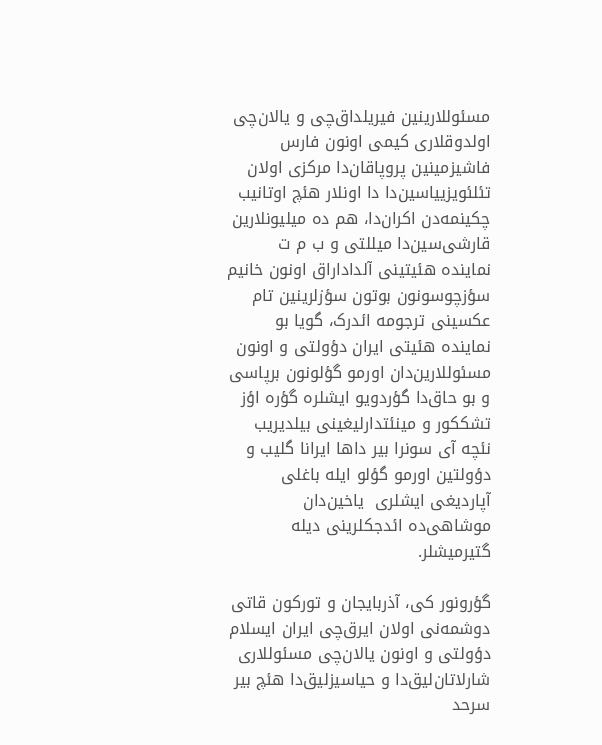مسئوللارینین فیریلداق‌چی و یالان‌چی اولدوقلاری کیمی اونون فارس فاشیزمینین پروپاقان‌دا مرکزی اولان تئلئویزییاسین‌دا دا اونلار هئچ اوتانیب چکینمه‌دن اکران‌دا، هم ده میلیونلارین قارشی‌سین‌دا میللتی و ب م ت نماینده هئیتینی آلداداراق اونون خانیم سؤزچوسونون بوتون سؤزلرینین تام عکسینی ترجومه ائد‌رک، گویا بو نماینده هئیتی ایران دؤولتی و اونون مسئوللارین‌دان اورمو گؤلونون برپاسی و بو حاق‌دا گؤردویو ایشلره گؤره اؤز تشککور و مینئتدارلیغینی بیلدیریب نئچه آی سونرا بیر داها ایرانا گلیب و دؤولتین اورمو گؤلو ایله باغلی آپاردیغی ایشلری  یاخین‌دان موشاهی‌ده ائد‌جکلرینی دیله گتیرمیشلر.

گؤرونور کی، آذربایجان و تورکون قاتی دوشمه‌نی اولان ایرق‌چی ایران ایسلام دؤولتی و اونون یالان‌چی مسئوللاری شارلاتان‌لیق‌دا و حیاسیزلیق‌دا هئچ بیر سرحد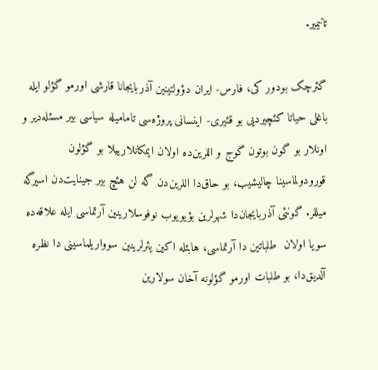تانیمیر.

گئرچک بودور کی، فارس- ایران دؤولتینین آذربایجانا قارشی اورمو گؤلو ایله باغلی حیاتا کئچیردیی بو قئیری- اینسانی پروژه‌سی تامامیله سیاسی بیر مسئله‌دیر و اونلار بو گون بوتون گوج و اللرین‌ده اولان ایمکانلارییلا بو گؤلون قورودولماسینا چالیشیب، بو حاق‌دا اللرین‌دن گه لن هئچ بیر جینایت‌دن اسیرگه میللر. گونئی آذربایجان‌دا شهرلرین بؤیویوب نوفوسلارینین آرتماسی ایله علاقه‌ده سویا اولان  طلباتین دا آرتماسی، هابئله اکین یئرلرینین سوواریلماسینی دا نظره آلدیق‌دا، بو طلبات اورمو گؤلونه آخان سولارین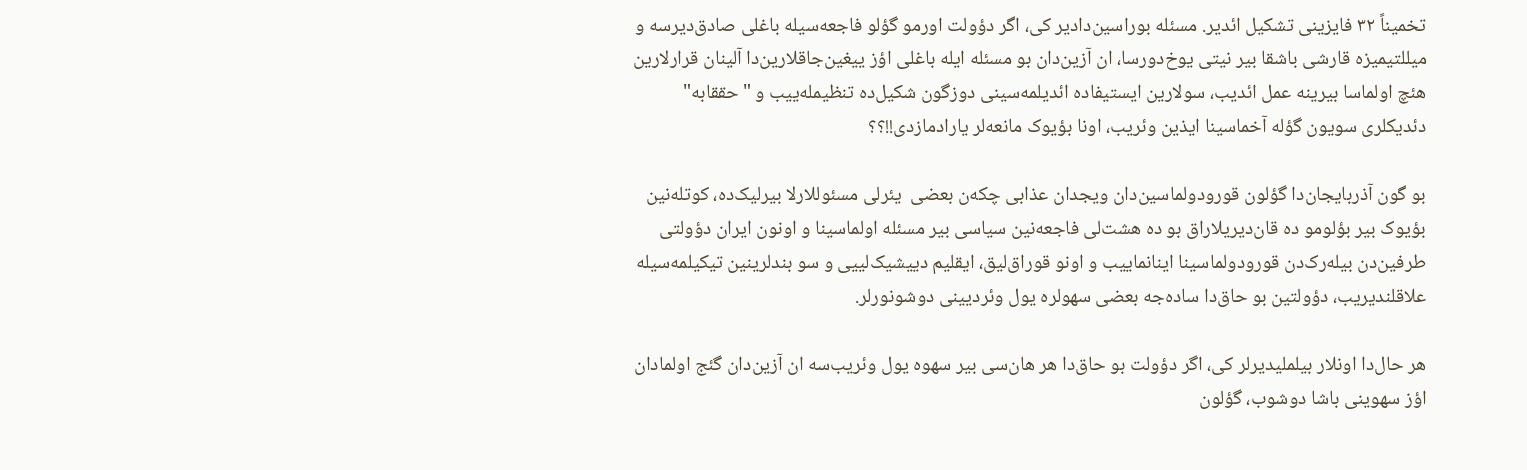تخمیناً ۳۲ فایزینی تشکیل ائدیر. مسئله بوراسین‌دادیر کی، اگر دؤولت اورمو گؤلو فاجعه‌سیله باغلی صادق‌دیرسه و میللتیمیزه قارشی باشقا بیر نیتی یوخ‌دورسا، ان آزین‌دان بو مسئله ایله باغلی اؤز ییغین‌جاقلارین‌دا آلینان قرارلارین هئچ اولماسا بیرینه عمل ائدیب، سولارین ایستیفاده ائدیلمه‌سینی دوزگون شکیل‌ده تنظیمله‌ییب و "حققابه" دئدیکلری سویون گؤله آخماسینا ایذین وئریب، اونا بؤیوک مانعه‌لر یارادمازدی!!؟؟

بو گون آذربایجان‌دا گؤلون قورودولماسین‌دان ویجدان عذابی چکه‌ن بعضی  یئرلی مسئوللارلا بیرلیک‌ده، کوتله‌نین بؤیوک بیر بؤلومو ده قان‌دیریلاراق بو ده هشت‌لی فاجعه‌نین سیاسی بیر مسئله اولماسینا و اونون ایران دؤولتی طرفین‌دن بیله‌رک‌دن قورودولماسینا اینانماییب و اونو قوراق‌لیق، ایقلیم دییشیک‌لییی و سو بندلرینین تیکیلمه‌سیله علاقلندیریب، دؤولتین بو حاق‌دا ساده‌جه بعضی سهولره یول وئردیینی دوشونورلر.

هر حال‌دا اونلار بیلملیدیرلر کی، اگر دؤولت بو حاق‌دا هر هان‌سی بیر سهوه یول وئریب‌سه ان آزین‌دان گئج اولمادان اؤز سهوینی باشا دوشوب، گؤلون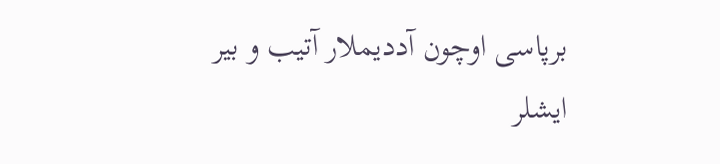برپاسی اوچون آددیملار آتیب و بیر ایشلر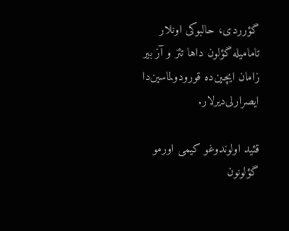گؤرردی، حالبوکی اونلار تامامیله گؤلون داها تئز و آز بیر زامان ایچین‌ده قورودولماسین‌دا ایصرارلی‌دیرلار.

قئید اولوندوغو کیمی اورمو گؤلونون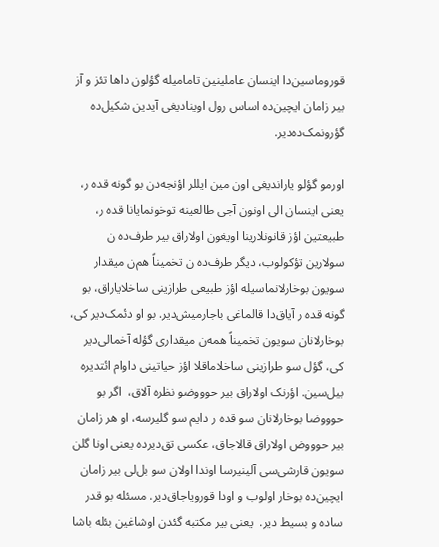قوروماسین‌دا اینسان عاملینین تامامیله گؤلون داها تئز و آز بیر زامان ایچین‌ده اساس رول اوینادیغی آیدین شکیل‌ده گؤرونمک‌ده‌دیر.

اورمو گؤلو یاراندیغی اون مین ایللر اؤنجه‌دن بو گونه قده ر، یعنی اینسان الی اونون آجی طالعینه توخونمایانا قده ر، طبیعتین اؤز قانونلارینا اویغون اولاراق بیر طرف‌ده ن سولارین تؤکولوب، دیگر طرف‌ده ن تخمیناً هم‌ن میقدار سویون بوخارلانماسیله اؤز طبیعی طرازینی ساخلایاراق، بو گونه قده ر آیاق‌دا قالماغی باجارمیش‌دیر. بو او دئمک‌دیر کی، بوخارلانان سویون تخمیناً همه‌ن میقداری گؤله آخمالی‌دیر کی، گؤل سو طرازینی ساخلاماقلا اؤز حیاتینی داوام ائتدیره بیل‌سین. اؤرنک اولاراق بیر حوووضو نظره آلاق،  اگر بو حوووضا بوخارلانان سو قده ر دایم سو گلیرسه، او هر زامان بیر حوووض اولاراق قالاجاق، عکسی تق‌دیرده یعنی اونا گلن سویون قارشی‌سی آلینیرسا اوندا اولان سو بل‌لی بیر زامان ایچین‌ده بوخار اولوب و اودا قورویاجاق‌دیر. مسئله بو قدر ساده و بسیط ‌دیر.  یعنی بیر مکتبه گئدن اوشاغین بئله باشا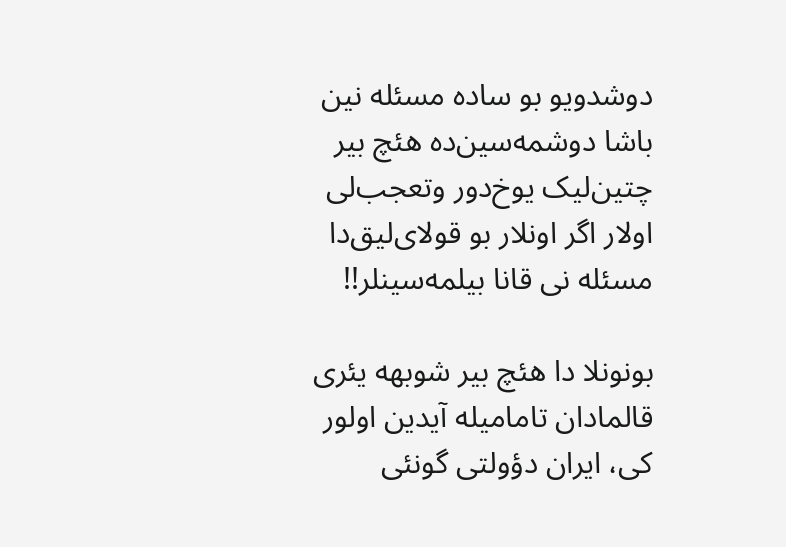دوشدویو بو ساده مسئله نین باشا دوشمه‌سین‌ده هئچ بیر چتین‌لیک یوخ‌دور وتعجب‌لی اولار اگر اونلار بو قولای‌لیق‌دا مسئله نی قانا بیلمه‌سینلر!!

بونونلا دا هئچ بیر شوبهه یئری قالمادان تامامیله آیدین اولور کی، ایران دؤولتی گونئی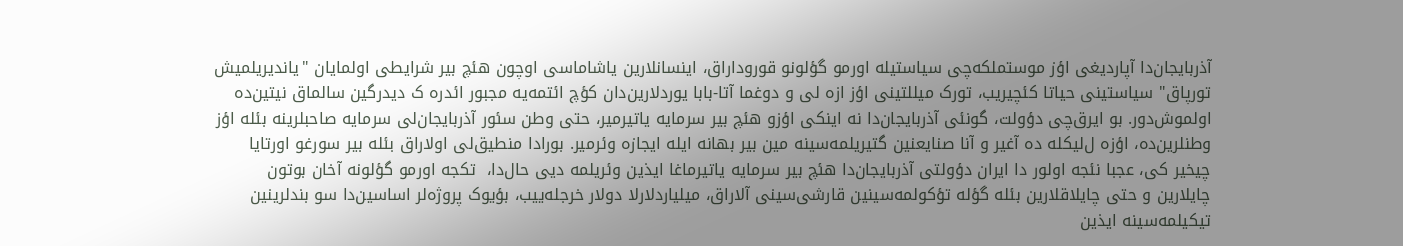آذربایجان‌دا آپاردیغی اؤز موستملکه‌چی سیاستیله اورمو گؤلونو قوروداراق، اینسانلارین یاشاماسی اوچون هئچ بیر شرایطی اولمایان "یاندیریلمیش تورپاق" سیاستینی حیاتا کئچیریب، تورک میللتینی اؤز از‌ه لی و دوغما آتا-بابا یوردلارین‌دان کؤچ ائتمه‌یه مجبور ائد‌ره ک دیدرگین سالماق نیتین‌ده اولموش‌دور. بو ایرق‌چی دؤولت، گونئی آذربایجان‌دا نه اینکی اؤزو هئچ بیر سرمایه یاتیرمیر، حتی وطن سئور آذربایجان‌لی سرمایه صاحبلرینه بئله اؤز وطنلرین‌ده، اؤزه ل‌لیکله ده آغیر و آنا صنایعنین گتیریلمه‌سینه مین بیر بهانه ایله ایجازه وئرمیر. بورادا منطیق‌لی اولاراق بئله بیر سورغو اورتایا چیخیر کی، عجبا نئجه اولور دا ایران دؤولتی آذربایجان‌دا هئچ بیر سرمایه یاتیرماغا ایذین وئریلمه دیی حال‌دا،  تکجه اورمو گؤلونه آخان بوتون چایلارین و حتی چایلاقلارین بئله گؤله تؤکولمه‌سینین قارشی‌سینی آلاراق، میلیاردلارلا دولار خرجله‌ییب، بؤیوک پروژه‌لر اساسین‌دا سو بندلرینین تیکیلمه‌سینه ایذین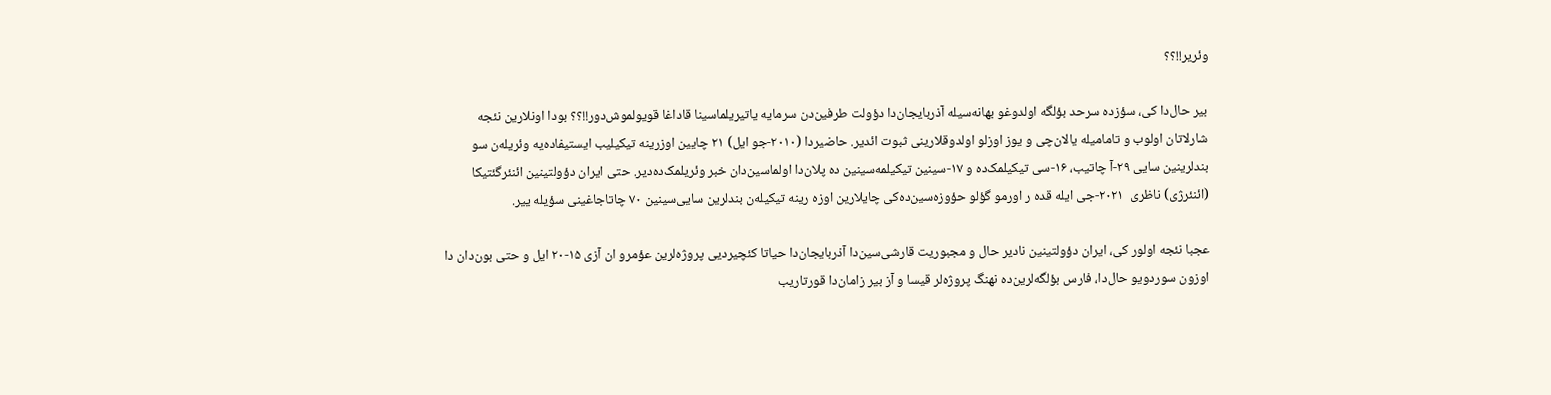وئریر!!؟؟

بیر حال‌دا کی، سؤزده سرحد بؤلگه اولدوغو بهانه‌سیله آذربایجان‌دا دؤولت طرفین‌دن سرمایه یاتیریلماسینا قاداغا قویولموش‌دور!!؟؟ بودا اونلارین نئجه شارلاتان اولوب و تامامیله یالان‌چی و یوز اوزلو اولدوقلارینی ثبوت ائدیر. حاضیردا (۲۰۱۰-جو ایل) ۲۱ چایین اوزرینه تیکیلیب ایستیفاده‌یه وئریله‌ن سو بندلرینین سایی ۲۹-آ چاتیب، ۱۶-سی تیکیلمک‌ده و ۱۷-سینین تیکیلمه‌سینین ده پلان‌دا اولماسین‌دان خبر وئریلمک‌ده‌دیر. حتی ایران دؤولتینین ائنئرگئتیکا (ائنئرژی) ناظری  ۲۰۲۱-جی ایله قده ر اورمو گؤلو حؤوزه‌سین‌ده‌کی چایلارین اوزه رینه تیکیله‌ن بندلرین سایی‌سینین ۷۰ چاتاجاغینی سؤیله ییر.

عجبا نئجه اولور کی، ایران دؤولتینین نادیر حال و مجبوریت قارشی‌سین‌دا آذربایجان‌دا حیاتا کئچیردیی پروژه‌لرین عؤمرو ان آزی ۱۵-۲۰ ایل و حتی بون‌دان دا اوزون سوردویو حال‌دا، فارس بؤلگه‌لرین‌ده نهنگ پروژه‌لر قیسا و آز بیر زامان‌دا قورتاریب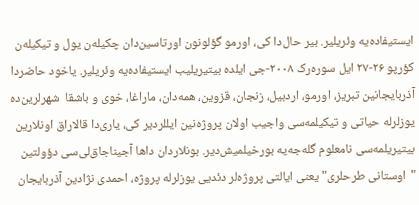ایستیفاده‌یه وئریلیر. بیر حال‌دا کی، اورمو گؤلونون اورتاسین‌دان چکیله‌ن یول و تیکیله‌ن کؤرپو ۲۶-۲۷ ایل سوره‌رک ۲۰۰۸-جی ایلده بیتیریلیب ایستیفاده‌یه وئریلیر. یاخود حاضردا آذربایجانین تبریز، اورمو، اردبیل، زنجان، قزوین، همه‌دان، ماراغا، خوی و باشقا  شهرلرین‌ده یوزلرله حیاتی و تیکیلمه‌سی واجیب اولان پروژه‌نین ایللردیر کی، یاری‌دا قالاراق اونلارین بیتیریلمه‌سی نامعلوم گله‌جه‌یه بورخیلمیش‌دیر. بونلاردان داها آجیناجاق‌لی‌سی دؤولتین "اوستانی طرحلری" یعنی ایالتی پروژه‌لر دئدیی یوزلرله پروژه، احمدی نژادین آذربایجان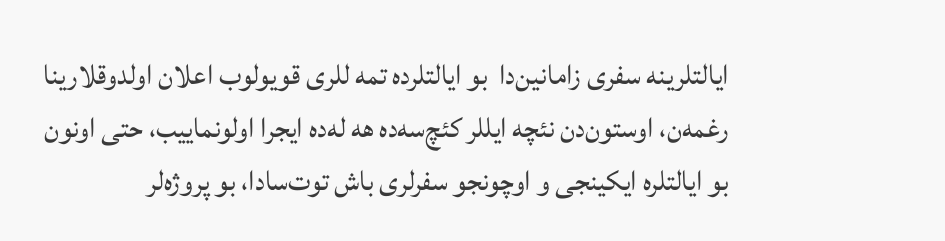ایالتلرینه سفری زامانین‌دا  بو ایالتلرده تمه للری قویولوب اعلان اولدوقلارینا رغمه‌ن، اوستون‌دن نئچه ایللر کئچ‌سه‌ده هه له‌ده ایجرا اولونماییب، حتی اونون بو ایالتلره ایکینجی و اوچونجو سفرلری باش توت‌سادا، بو پروژه‌لر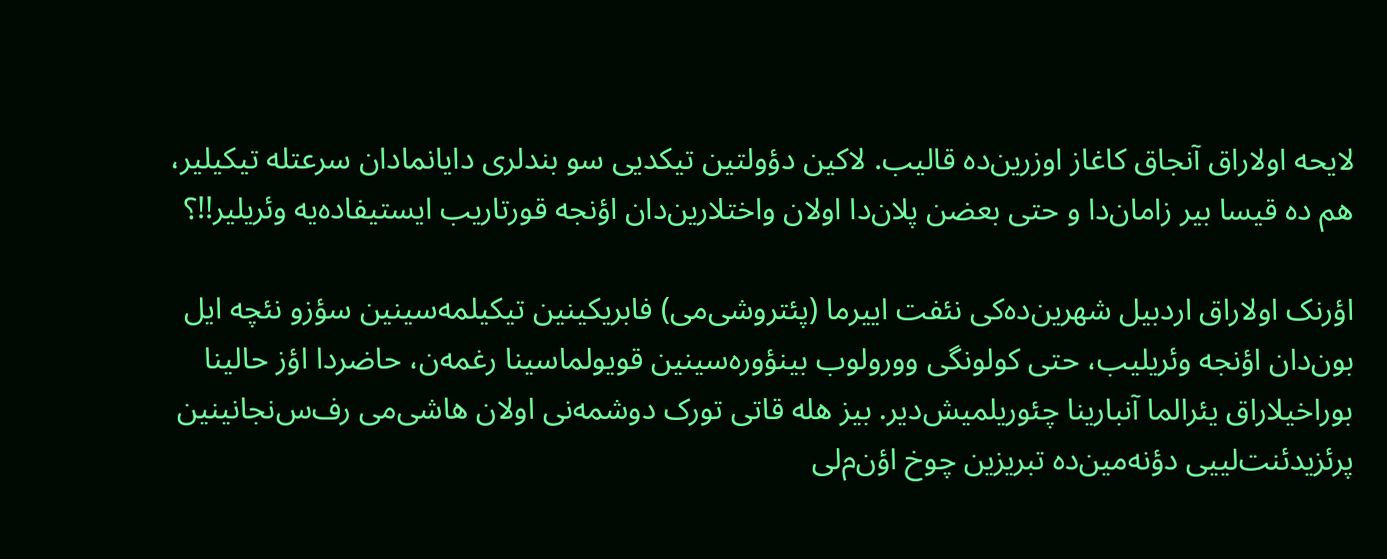لایحه اولاراق آنجاق کاغاز اوزرین‌ده قالیب. لاکین دؤولتین تیکدیی سو بندلری دایانمادان سرعتله تیکیلیر، هم ده قیسا بیر زامان‌دا و حتی بعضن پلان‌دا اولان واختلارین‌دان اؤنجه قورتاریب ایستیفاده‌یه وئریلیر!!؟

اؤرنک اولاراق اردبیل شهرین‌ده‌کی نئفت اییرما (پئتروشی‌می) فابریکینین تیکیلمه‌سینین سؤزو نئچه ایل بون‌دان اؤنجه وئریلیب، حتی کولونگی وورولوب بینؤوره‌سینین قویولماسینا رغمه‌ن، حاضردا اؤز حالینا بوراخیلاراق یئرالما آنبارینا چئوریلمیش‌دیر. بیز هله قاتی تورک دوشمه‌نی اولان هاشی‌می رف‌س‌نجانینین پرئزیدئنت‌لییی دؤنه‌مین‌ده تبریزین چوخ اؤن‌م‌لی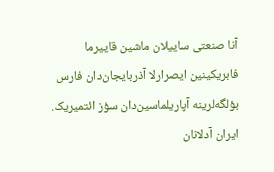آنا صنعتی ساییلان ماشین قاییرما فابریکینین ایصرارلا آذربایجان‌دان فارس بؤلگه‌لرینه آپاریلماسین‌دان سؤز ائتمیریک. ایران آدلانان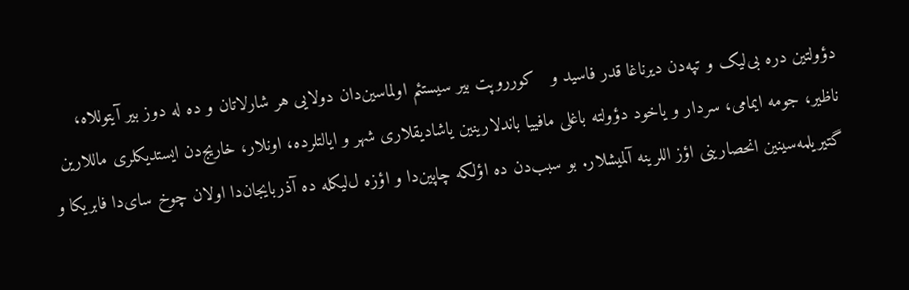دؤولتین دره بی‌لیک و تپه‌دن دیرناغا قدر فاسید و   کورروپت بیر سیستئم اولماسین‌دان دولایی هر شارلاتان و ده له دوز بیر آیتوللاه، ناظیر، جومه ایمامی، سردار و یاخود دؤولته باغلی مافییا باندلارینین یاشادیقلاری شهر و ایالتلرده، اونلار، خاریج‌دن ایستدیکلری ماللارین گتیریلمه‌سینین انحصارینی اؤز اللرینه آلمیشلار. بو سبب‌دن ده اؤلکه چاپین‌دا و اؤزه ل‌لیکله ده آذربایجان‌دا اولان چوخ سای‌دا فابریکا و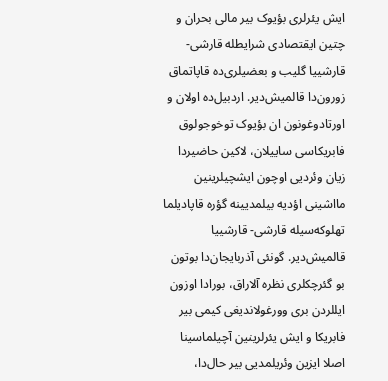ایش یئرلری بؤیوک بیر مالی بحران و چتین ایقتصادی شرایطله قارشی- قارشییا گلیب و بعضیلری‌ده قاپاتماق زورون‌دا قالمیش‌دیر. اردبیل‌ده اولان و اورتادوغونون ان بؤیوک توخوجولوق فابریکاسی ساییلان، لاکین حاضیردا زیان وئردیی اوچون ایشچیلرینین مااشینی اؤد‌یه بیلمدیینه گؤره قاپادیلما تهلوکه‌سیله قارشی- قارشییا قالمیش‌دیر. گونئی آذربایجان‌دا بوتون بو گئرچکلری نظره آلاراق، بورادا اوزون  ایللردن بری وورغولاندیغی کیمی بیر فابریکا و ایش یئرلرینین آچیلماسینا اصلا ایزین وئریلمدیی بیر حال‌دا،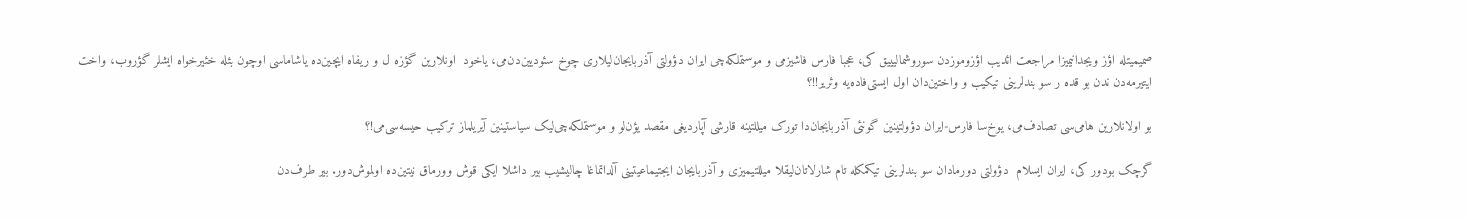صمیمیتله اؤز ویجدانیمیزا مراجعت ائدیب اؤزوموزدن سوروشمالیییق کی، عجبا فارس فاشیزمی و موستملکه‌چی ایران دؤولتی آذربایجان‌لیلاری چوخ سئودیین‌دن‌می، یاخود  اونلارین گؤزه ل و ریفاه ایچین‌ده یاشاماسی اوچون بئله خئیرخواه ایشلر گؤروب، واخت ایتیرمه‌دن ندن بو قده ر سو بندلرینی تیکیب و واختین‌دان اول ایستی‌فاده‌یه وئریر!!؟

بو اولانلارین هامی‌سی تصادف‌می، یوخ‌سا فارس-ایران دؤولتینین گونئی آذربایجان‌دا تورک میللتینه قارشی آپاردیغی مقصد یؤن‌لو و موستملکه‌چی‌لیک سیاستینین آیریلماز ترکیب حیسه‌سی‌می!؟

گرچک بودور کی، ایران ایسلام  دؤولتی دورمادان سو بندلرینی تیکمکله تام شارلاتان‌لیقلا میللتیمیزی و آذربایجان ایجتیماعیتینی آلداتماغا چالیشیب بیر داشلا ایکی قوش وورماق نیتین‌ده اولموش‌دور. بیر طرف‌دن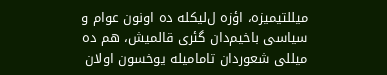میللتیمیزه، اؤزه ل‌لیکله ده اونون عوام و سیاسی باخیم‌دان گئری قالمیش، هم ده میللی شعوردان تامامیله یوخسون اولان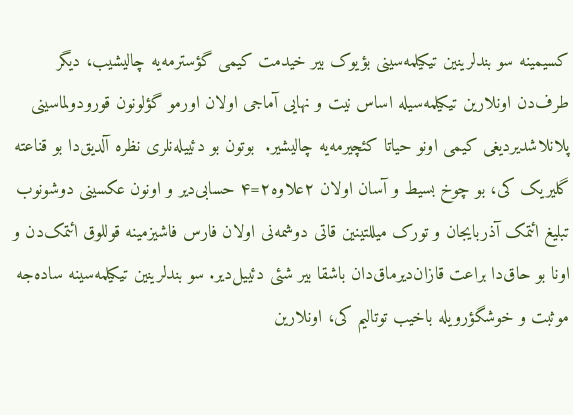کسیمینه سو بندلرینین تیکیلمه‌سینی بؤیوک بیر خیدمت کیمی گؤسترمه‌یه چالیشیب، دیگر طرف‌دن اونلارین تیکیلمه‌سیله اساس نیت و نهایی آماجی اولان اورمو گؤلونون قورودولماسینی پلانلاشدیردیغی کیمی اونو حیاتا کئچیرمه‌یه چالیشیر.  بوتون بو دئییله‌نلری نظره آلدیق‌دا بو قناعته گلیریک کی، بو چوخ بسیط و آسان اولان ۲علاوه۲=۴ حسابی‌دیر و اونون عکسینی دوشونوب تبلیغ ائتمک آذربایجان و تورک میللتینین قاتی دوشمه‌نی اولان فارس فاشیزمینه قوللوق ائتمک‌دن و اونا بو حاق‌دا براعت قازان‌دیرماق‌دان باشقا بیر شئی دئییل‌دیر. سو بندلرینین تیکیلمه‌سینه ساده‌جه موثبت و خوشگؤرویله باخیب توتالیم کی، اونلارین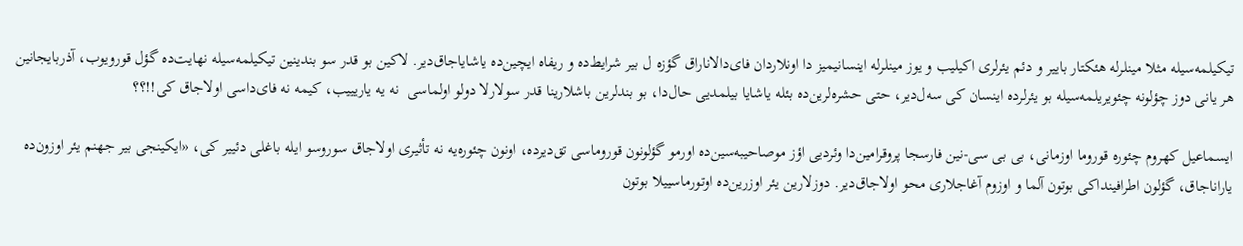تیکیلمه‌سیله مثلا مینلرله هئکتار باییر و دئم یئرلری اکیلیب و یوز مینلرله اینسانیمیز دا اونلاردان فای‌دالاناراق گؤزه ل بیر شرایط‌ده و ریفاه ایچین‌ده یاشایاجاق‌دیر. لاکین بو قدر سو بندینین تیکیلمه‌سیله نهایت‌ده گؤل قورویوب، آذربایجانین هر یانی دوز چؤلونه چئویریلمه‌سیله بو یئرلرده اینسان کی سه‌ل‌دیر، حتی حشره‌لرین‌ده بئله یاشایا بیلمدیی حال‌دا، بو بندلرین باشلارینا قدر سولارلا دولو اولماسی  نه یه یاریییب، کیمه نه فای‌داسی اولاجاق کی!!؟؟

ایسماعیل کهروم چئوره قوروما اوزمانی، بی بی سی-نین فارسجا پروقرامین‌دا وئردیی اؤز موصاحیبه‌سین‌ده اورمو گؤلونون قوروماسی تق‌دیرده، اونون چئوره‌یه نه تأثیری اولاجاق سوروسو ایله باغلی دئییر کی، «ایکینجی بیر جهنم یئر اوزون‌ده یاراناجاق، گؤلون اطرافینداکی بوتون آلما و اوزوم آغاجلاری محو اولاجاق‌دیر. دوزلارین یئر اوزرین‌ده اوتورماسییلا بوتون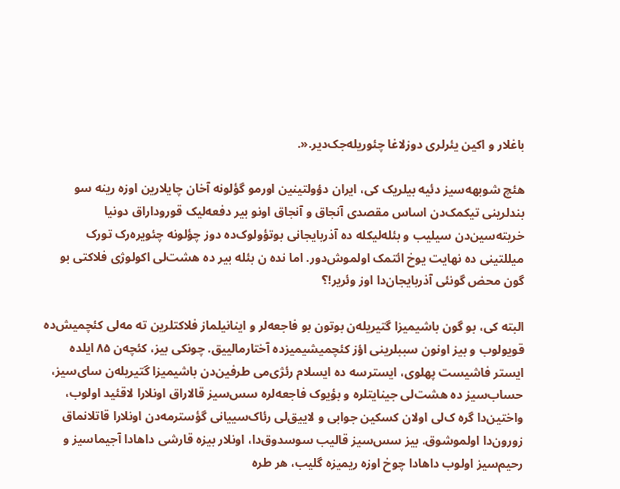باغلار و اکین یئرلری دوزلاغا چئوریله‌جک‌دیر.«.

هئچ شوبهه‌سیز دئیه بیلریک کی، ایران دؤولتینین اورمو گؤلونه آخان چایلارین اوزه رینه سو بندلرینی تیکمک‌دن اساس مقصدی آنجاق و آنجاق اونو بیر دفعه‌لیک قوروداراق دونیا خریته‌سین‌دن سیلیب و بئله‌لیکله ده آذربایجانی بوتؤولوک‌ده دوز چؤلونه چئویره‌رک تورک میللتینی ده نهایت یوخ ائتمک اولموش‌دور. اما نده ن بئله بیر ده هشت‌لی اکولوژی فلاکتی بو گون محض گونئی آذربایجان‌دا اوز وئریر!؟

البته کی، بو گون باشیمیزا گتیریله‌ن بوتون بو فاجعه‌لر و اینانیلماز فلاکتلرین ته مه‌لی کئچمیش‌ده قویولوب و بیز اونون سببلرینی اؤز کئچمیشیمیزده آختارمالییق. چونکی بیز، کئچه‌ن ۸۵ ایلده ایستر فاشیست پهلوی، ایسترسه ده ایسلام رئژی‌می طرفین‌دن باشیمیزا گتیریله‌ن سای‌سیز، حساب‌سیز ده هشت‌لی جینایتلره و بؤیوک فاجعه‌لره سس‌سیز قالاراق اونلارا لاقئید اولوب، واختین‌دا گره ک‌لی اولان کسکین جوابی و لاییق‌لی رئاک‌سییانی گؤسترمه‌دن اونلارا قاتلانماق زورون‌دا اولموشوق. بیز سس‌سیز قالیب سوسدوق‌دا، اونلار بیزه قارشی داهادا آجیماسیز و رحیم‌سیز اولوب داهادا چوخ اوزه ریمیزه گلیب، هر طره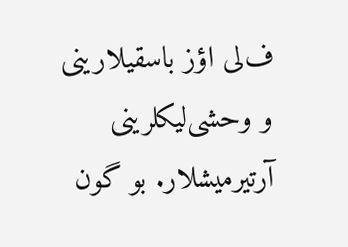ف‌لی اؤز باسقیلارینی و وحشی‌لیکلرینی آرتیرمیشلار. بو گون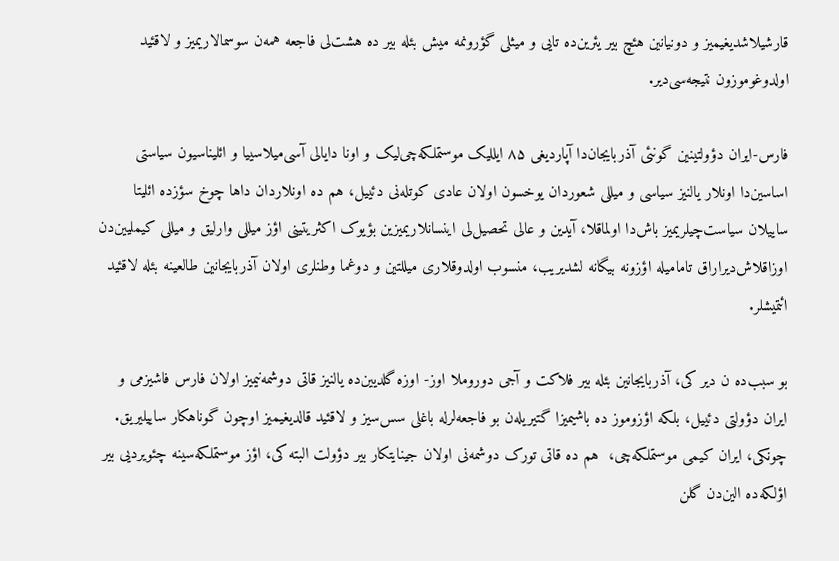قارشیلاشدیغیمیز و دونیانین هئچ بیر یئرین‌ده تایی و میثلی گؤرونمه میش بئله بیر ده هشت‌لی فاجعه همه‌ن سوسمالاریمیز و لاقئید اولدوغوموزون نتیجه‌سی‌دیر.

فارس-ایران دؤولتینین گونئی آذربایجان‌دا آپاردیغی ۸۵ ایللیک موستملکه‌چی‌لیک و اونا دایالی آسی‌میلاسییا و ائلیناسیون سیاستی اساسین‌دا اونلار یالنیز سیاسی و میللی شعوردان یوخسون اولان عادی کوتله‌نی دئییل، هم ده اونلاردان داها چوخ سؤزده ائلیتا ساییلان سیاست‌چیلریمیز باش‌دا اولماقلا، آیدین و عالی تحصیل‌لی اینسانلاریمیزین بؤیوک اکثریتینی اؤز میللی وارلیق و میللی کیملیین‌دن اوزاقلاش‌دیراراق تامامیله اؤزونه بیگانه لشدیریب، منسوب اولدوقلاری میللتین و دوغما وطنلری اولان آذربایجانین طالعینه بئله لاقئید ائتمیشلر.

بو سبب‌ده ن‌ دیر کی، آذربایجانین بئله بیر فلاکت و آجی دوروملا اوز- اوزه گلدیین‌ده یالنیز قاتی دوشمه‌نیمیز اولان فارس فاشیزمی و ایران دؤولتی دئییل، بلکه اؤزوموز ده باشیمیزا گتیریله‌ن بو فاجعه‌لرله باغلی سس‌سیز و لاقئید قالدیغیمیز اوچون گوناهکار ساییلیریق. چونکی، ایران کیمی موستملکه‌چی،  هم ده قاتی تورک دوشمه‌نی اولان جینایتکار بیر دؤولت البته کی، اؤز موستملکه‌سینه چئویردیی بیر اؤلکه‌ده الین‌دن گلن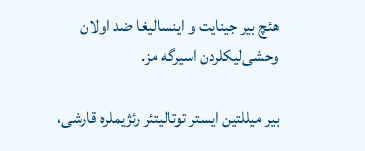هئچ بیر جینایت و اینسالیغا ضد اولان وحشی‌لیکلردن اسیرگه مز.

بیر میللتین ایستر توتالیتئر رئژیملره قارشی،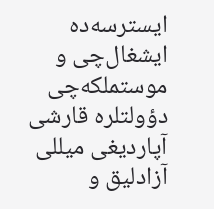ایسترسه‌ده ایشغال‌چی و موستملکه‌چی دؤولتلره قارشی آپاردیغی میللی آزادلیق و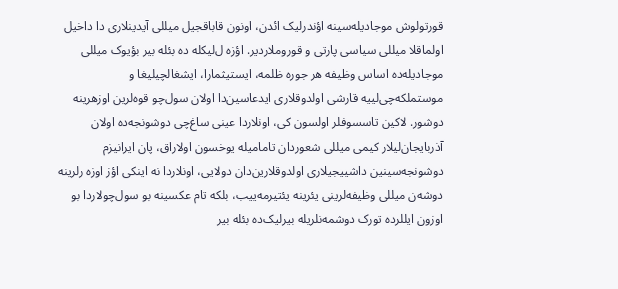قورتولوش موجادیله‌سینه اؤندرلیک ائد‌ن، اونون قاباقجیل میللی آیدینلاری دا داخیل اولماقلا میللی سیاسی پارتی و قوروملاردیر. اؤزه ل‌لیکله ده بئله بیر بؤیوک میللی موجادیله‌ده اساس وظیفه هر جوره ظلمه، ایستیثمارا، ایشغالچیلیغا و موستملکه‌چی‌لییه قارشی اولدوقلاری ایدعاسین‌دا اولان سول‌چو قوه‌لرین اوزهرینه دوشور. لاکین تاسسوفلر اولسون کی، اونلاردا عینی ساغ‌چی دوشونجه‌ده اولان آذربایجان‌لیلار کیمی میللی شعوردان تامامیله یوخسون اولاراق، پان ایرانیزم دوشونجه‌سینین داشییجیلاری اولدوقلارین‌دان دولایی، اونلاردا نه اینکی اؤز اوزه رلرینه دوشه‌ن میللی وظیفه‌لرینی یئرینه یئتیرمه‌ییب، بلکه تام عکسینه بو سول‌چولاردا بو اوزون ایللرده تورک دوشمه‌نلریله بیرلیک‌ده بئله بیر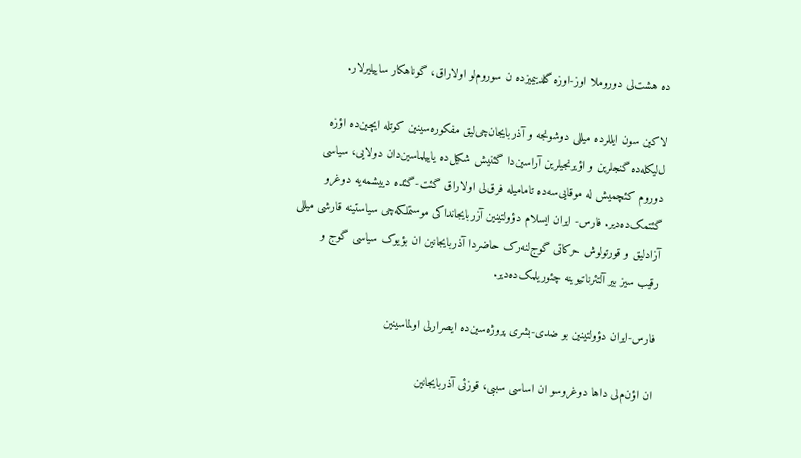ده هشت‌لی دوروملا اوز-اوزه گلدییمیزده ن سوروم‌لو اولاراق، گوناهکار ساییلیرلار.

لاکین سون ایللرده میللی دوشونجه و آذربایجان‌چی‌لیق مفکوره‌سینین کوتله ایچین‌ده اؤزه ل‌لیکله‌ده گنجلرین و اؤیرنجیلرین آراسین‌دا گئنیش شکیل‌ده یاییلماسین‌دان دولایی، سیاسی دوروم کئچمیش له موقایی‌سه‌ده تامامیله فرق‌لی اولاراق گئت-گئده دییشمه‌یه دوغرو گئتمک‌ده‌دیر. فارس- ایران ایسلام دؤولتینین آزربایجانداکی موستملکه‌چی سیاستینه قارشی میللی آزادلیق و قورتولوش حرکاتی گوج‌لنه‌رک حاضردا آذربایجانین ان بؤیوک سیاسی گوج و رقیب ‌سیز بیر آلتئرناتیوینه چئوریلمک‌ده‌دیر.

فارس-ایران دؤولتینین بو ضدی-بشری پروژه‌سین‌ده ایصرارلی اولماسینین

ان اؤن‌م‌لی داها دوغروسو ان اساسی سببی، قوزئی آذربایجانین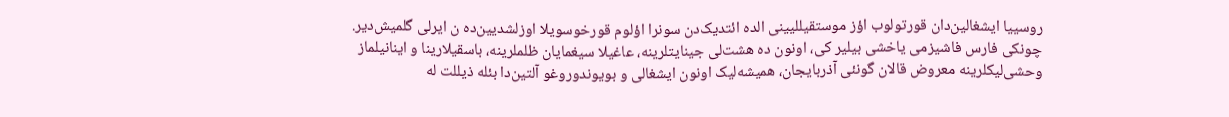روسییا ایشغالین‌دان قورتولوب اؤز موستقیللیینی الده ائتدیک‌دن سونرا اؤلوم قورخوسویلا اوزلشدیین‌ده ن ایر‌لی گلمیش‌دیر. چونکی فارس فاشیزمی یاخشی بیلیر کی، اونون ده هشت‌لی جینایتلرینه، عاغیلا سیغمایان ظلملرینه، باسقیلارینا و اینانیلماز  وحشی‌لیکلرینه معروض قالان گونئی آذربایجان، همیشه‌لیک اونون ایشغالی و بویوندوروغو آلتین‌دا بئله ذیللت له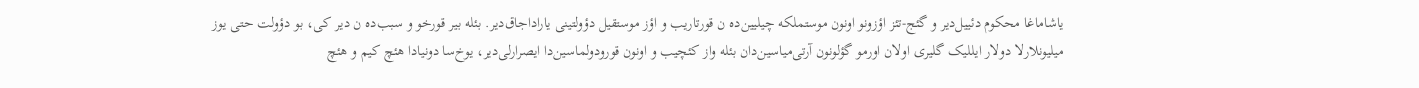یاشاماغا محکوم دئییل‌دیر و گئج-تئز اؤزونو اونون موستملکه چیلیین‌ده ن قورتاریب و اؤز موستقیل دؤولتینی یاراداجاق‌دیر. بئله بیر قورخو و سبب‌ده ن ‌دیر کی، بو دؤولت حتی یوز میلیونلارلا دولار ایللیک گلیری اولان اورمو گؤلونون آرتی‌میاسین‌دان بئله واز کئچیب و اونون قورودولماسین‌دا ایصرارلی‌دیر، یوخ‌سا دونیادا هئچ کیم و هئچ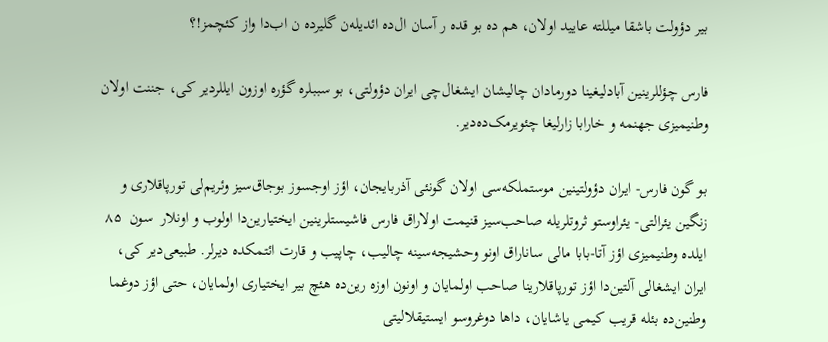بیر دؤولت باشقا میللته عایید اولان، هم ده بو قده ر آسان ال‌ده ائدیله‌ن گلیرده ن اب‌دا واز کئچمز!؟

فارس چؤللرینین آبادلیغینا دورمادان چالیشان ایشغال‌چی ایران دؤولتی، بو سببلره گؤره اوزون ایللردیر کی، جننت اولان وطنیمیزی جهنمه و خارابا زارلیغا چئویرمک‌ده‌دیر.

بو گون فارس- ایران دؤولتینین موستملکه‌سی اولان گونئی آذربایجان، اؤز اوجسوز بوجاق‌سیز وئریم‌لی تورپاقلاری و زنگین یئرالتی- یئراوستو ثروتلریله صاحب‌سیز قنیمت اولاراق فارس فاشیستلرینین ایختیارین‌دا اولوب و اونلار  سون  ۸۵ ایلده وطنیمیزی اؤز آتا-بابا مالی ساناراق اونو وحشیجه‌سینه چالیب، چاپیب و قارت ائتمکده دیرلر. طبیعی‌دیر کی، ایران ایشغالی آلتین‌دا اؤز تورپاقلارینا صاحب اولمایان و اونون اوزه رین‌ده هئچ بیر ایختیاری اولمایان، حتی اؤز دوغما وطنین‌ده بئله قریب کیمی یاشایان، داها دوغروسو ایستیقلالیتی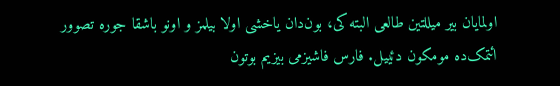اولمایان بیر میللتین طالعی البته کی، بون‌دان یاخشی اولا بیلمز و اونو باشقا جوره تصوور ائتمک‌ده مومکون دئییل. فارس فاشیزمی بیزیم بوتون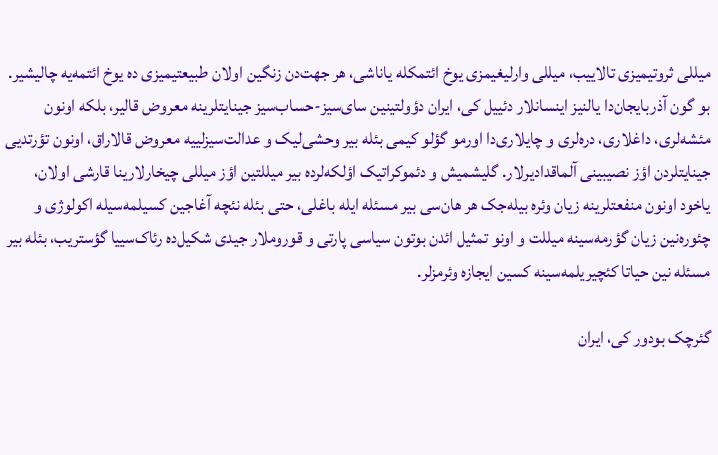میللی ثروتیمیزی تالاییب، میللی وارلیغیمزی یوخ ائتمکله یاناشی، هر جهت‌دن زنگین اولان طبیعتیمیزی ده یوخ ائتمه‌یه چالیشیر. بو گون آذربایجان‌دا یالنیز اینسانلار دئییل کی، ایران دؤولتینین سای‌سیز-حساب‌سیز جینایتلرینه معروض قالیر، بلکه اونون مئشه‌لری، داغلاری، دره‌لری و چایلاری‌دا اورمو گؤلو کیمی بئله بیر وحشی‌لیک و عدالت‌سیزلییه معروض قالاراق، اونون تؤرتدیی جینایتلردن اؤز نصیبینی آلماقدادیرلار. گلیشمیش و دئموکراتیک اؤلکه‌لرده بیر میللتین اؤز میللی چیخارلارینا قارشی اولان، یاخود اونون منفعتلرینه زیان وئره بیله‌جک هر هان‌سی بیر مسئله ایله باغلی، حتی بئله نئچه آغاجین کسیلمه‌سیله اکولوژی و چئوره‌نین زیان گؤرمه‌سینه میللت و اونو تمثیل ائد‌ن بوتون سیاسی پارتی و قوروملار جیدی شکیل‌ده رئاک‌سییا گؤستریب، بئله بیر مسئله نین حیاتا کئچیریلمه‌سینه کسین ایجازه وئرمزلر.

گئرچک بودور کی، ایران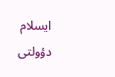ایسلام دؤولتی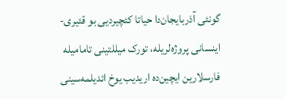گونئی آذربایجان‌دا حیاتا کئچیردیی بو قئیری-اینسانی پروژه‌لریله، تورک میللتینی تامامیله فارسلارین ایچین‌ده اریدیب یوخ ائدیلمه‌سینی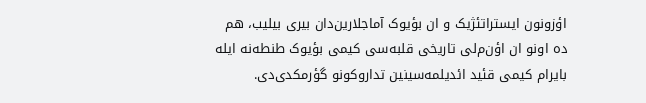اؤزونون ایستراتئژیک و ان بؤیوک آماجلارین‌دان بیری بیلیب، هم ده اونو ان اؤن‌م‌لی تاریخی قلبه‌سی کیمی بؤیوک طنطه‌نه ایله بایرام کیمی قئید ائدیلمه‌سینین تداروکونو گؤرمکدی‌دی.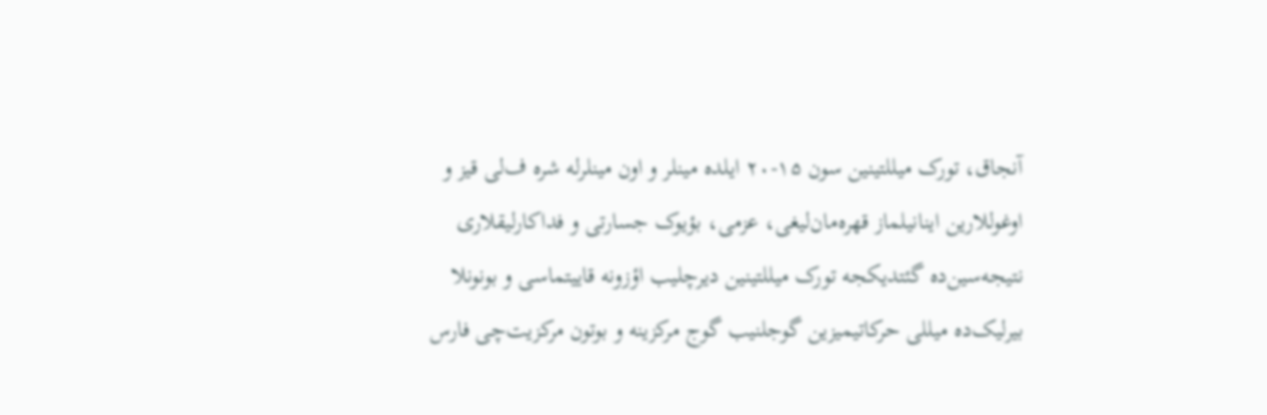آنجاق، تورک میللتینین سون ۱۵-۲۰ ایلده مینلر و اون مینلرله شره ف‌لی قیز و اوغوللارین اینانیلماز قهره‌مان‌لیغی، عزمی، بؤیوک جسارتی و فداکارلیقلاری نتیجه‌سین‌ده گئتدیکجه تورک میللتینین دیرچلیب اؤزونه قاییتماسی و بونونلا بیرلیک‌ده میللی حرکاتیمیزین گوجلنیب گوج مرکزینه و بوتون مرکزیت‌چی فارس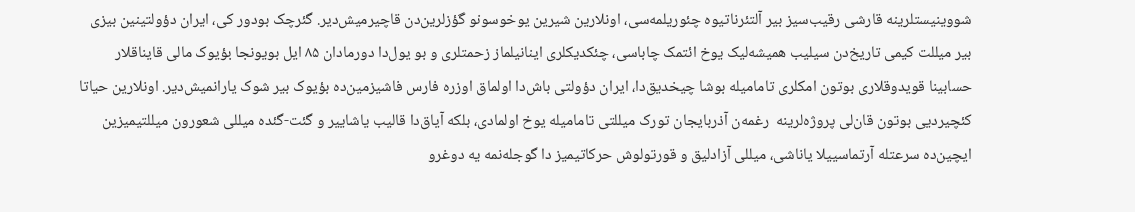شووینیستلرینه قارشی رقیب‌سیز بیر آلتئرناتیوه چئوریلمه‌سی، اونلارین شیرین یوخوسونو گؤزلرین‌دن قاچیرمیش‌دیر. گئرچک بودور کی، ایران دؤولتینین بیزی بیر میللت کیمی تاریخ‌دن سیلیب همیشه‌لیک یوخ ائتمک چاباسی، چئکدیکلری اینانیلماز زحمتلری و بو یول‌دا دورمادان ۸۵ ایل بویونجا بؤیوک مالی قایناقلار حسابینا قویدوقلاری بوتون امکلری تامامیله بوشا چیخدیق‌دا، ایران دؤولتی باش‌دا اولماق اوزره فارس فاشیزمین‌ده بؤیوک بیر شوک یارانمیش‌دیر. اونلارین حیاتا کئچیردیی بوتون قان‌لی پروژه‌لرینه  رغمه‌ن آذربایجان تورک میللتی تامامیله یوخ اولمادی، بلکه آیاق‌دا قالیب یاشاییر و گئت-گئده میللی شعورون میللتیمیزین ایچین‌ده سرعتله آرتماسییلا یاناشی، میللی آزادلیق و قورتولوش حرکاتیمیز دا گوجله‌نمه یه دوغرو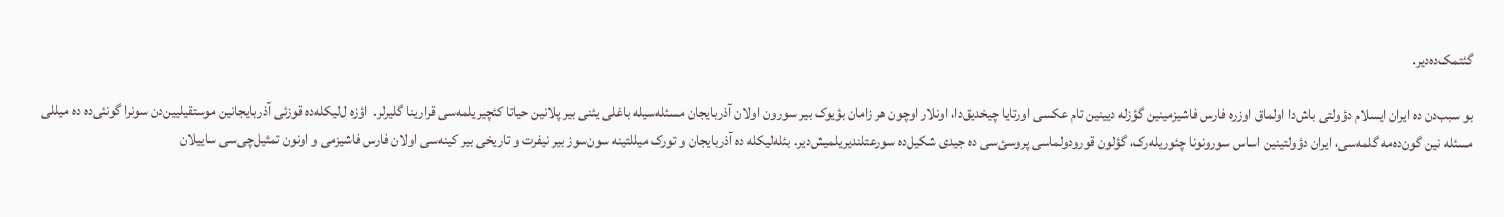گئتمک‌ده‌دیر.

بو سبب‌دن ده ایران ایسلام دؤولتی باش‌دا اولماق اوزره فارس فاشیزمینین گؤزله دیینین تام عکسی اورتایا چیخدیق‌دا، اونلار اوچون هر زامان بؤیوک بیر سورون اولان آذربایجان مسئله‌سیله باغلی یئنی بیر پلانین حیاتا کئچیریلمه‌سی قرارینا گلیرلر.  اؤزه ل‌لیکله‌ده قوزئی آذربایجانین موستقیلیین‌دن سونرا گونئی‌ده ده میللی مسئله نین گون‌ده‌مه گلمه‌سی، ایران دؤولتینین اساس سورونونا چئوریله‌رک، گؤلون قورودولماسی پروسئ‌سی ده جیدی شکیل‌ده سورعتلندیریلمیش‌دیر. بئله‌لیکله ده آذربایجان و تورک میللتینه سون‌سوز بیر نیفرت و تاریخی بیر کینه‌سی اولان فارس فاشیزمی و اونون تمثیل‌چی‌سی ساییلان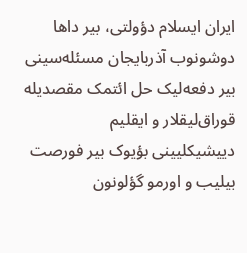ایران ایسلام دؤولتی، بیر داها دوشونوب آذربایجان مسئله‌سینی بیر دفعه‌لیک حل ائتمک مقصدیله قوراق‌لیقلار و ایقلیم دییشیکلیینی بؤیوک بیر فورصت بیلیب و اورمو گؤلونون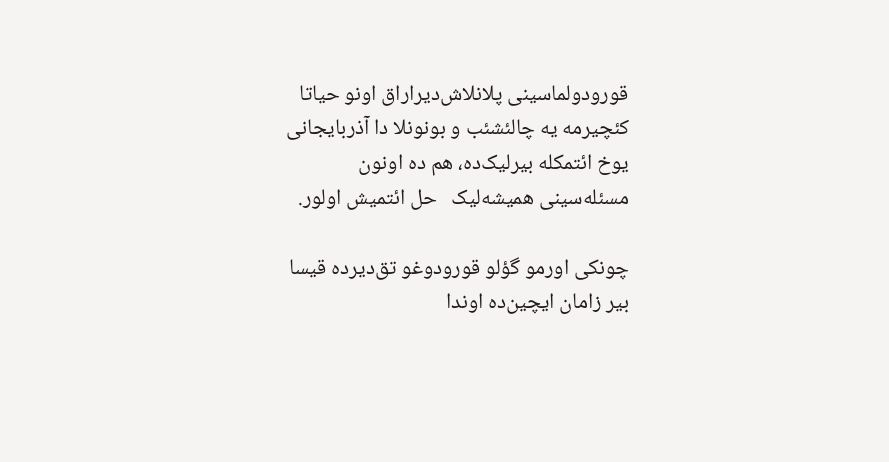قورودولماسینی پلانلاش‌دیراراق اونو حیاتا کئچیرمه یه چالئشئب و بونونلا دا آذربایجانی یوخ ائتمکله بیرلیک‌ده، هم ده اونون مسئله‌سینی همیشه‌لیک   حل ائتمیش اولور.

چونکی اورمو گؤلو قورودوغو تق‌دیرده قیسا بیر زامان ایچین‌ده اوندا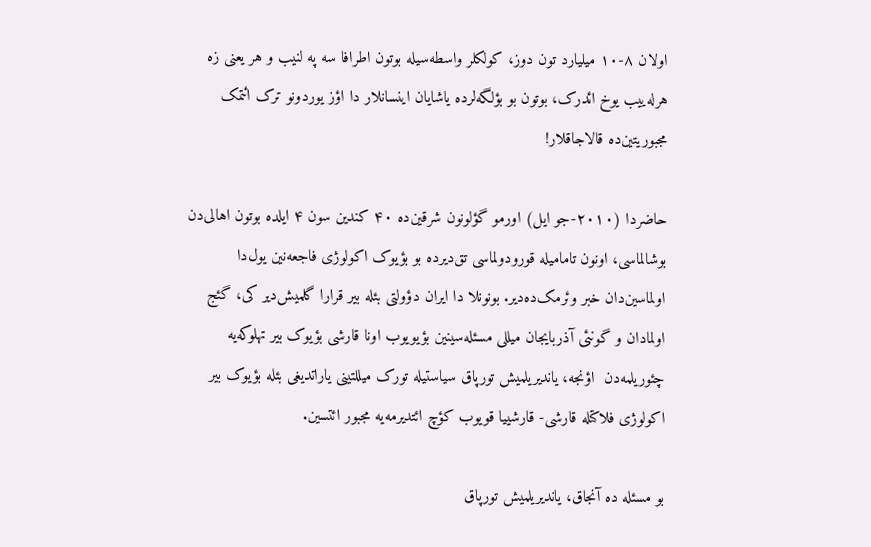اولان ۸-۱۰ میلیارد تون دوز، کولکلر واسطه‌سیله بوتون اطرافا سه په لنیب و هر یعنی زه هرله‌ییب یوخ ائد‌رک، بوتون بو بؤلگه‌لرده یاشایان اینسانلار دا اؤز یوردونو ترک ائتمک مجبوریتین‌ده قالاجاقلار!

حاضردا (۲۰۱۰-جو ایل) اورمو گؤلونون شرقین‌ده ۴۰ کندین سون ۴ ایلده بوتون اهالی‌دن  بوشالماسی، اونون تامامیله قورودولماسی تق‌دیرده بو بؤیوک اکولوژی فاجعه‌نین یول‌دا اولماسین‌دان خبر وئرمک‌ده‌دیر. بونونلا دا ایران دؤولتی بئله بیر قرارا گلمیش‌دیر کی، گئج اولمادان و گونئی آذربایجان میللی مسئله‌سینین بؤیویوب اونا قارشی بؤیوک بیر تهلوکه‌یه چئوریلمه‌دن  اؤنجه، یاندیریلمیش تورپاق سیاستیله تورک میللتینی یاراتدیغی بئله بؤیوک بیر اکولوژی فلاکتله قارشی- قارشییا قویوب کؤچ ائتدیرمه‌یه مجبور ائتسین.

بو مسئله ده آنجاق، یاندیریلمیش تورپاق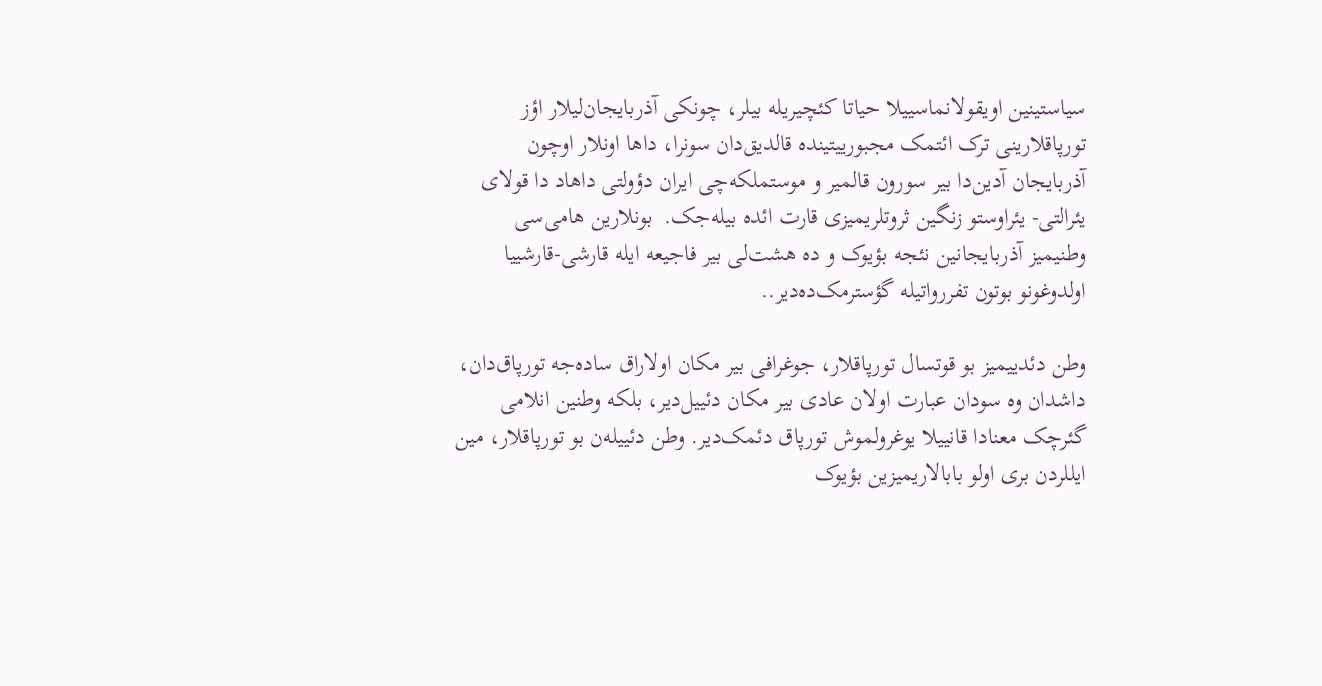سیاستینین اویقولانماسییلا حیاتا کئچیریله بیلر، چونکی آذربایجان‌لیلار اؤز تورپاقلارینی ترک ائتمک مجبورییتینده قالدیق‌دان سونرا، داها اونلار اوچون آذربایجان آدین‌دا بیر سورون قالمیر و موستملکه‌چی ایران دؤولتی داهاد دا قولای یئرالتی- یئراوستو زنگین ثروتلریمیزی قارت ائده بیله‌جک.  بونلارین هامی‌سی وطنیمیز آذربایجانین نئجه بؤیوک و ده هشت‌لی بیر فاجیعه ایله قارشی-قارشییا اولدوغونو بوتون تفررواتیله گؤسترمک‌ده‌دیر..

وطن دئدییمیز بو قوتسال تورپاقلار، جوغرافی بیر مکان اولاراق ساده‌جه تورپاق‌دان، داشدان وه سودان عبارت اولان عادی بیر مکان دئییل‌دیر، بلکه وطنین انلامی گئرچک معنادا قانییلا یوغرولموش تورپاق دئمک‌دیر. وطن دئییله‌ن بو تورپاقلار، مین ایللردن بری اولو بابالاریمیزین بؤیوک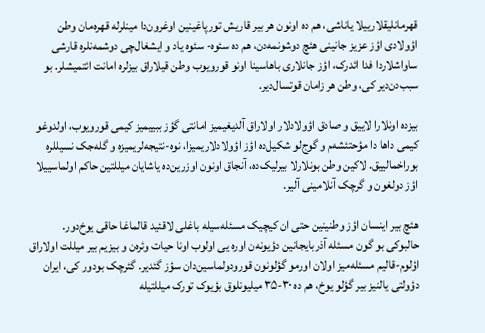قهرمانلیقلارییلا یاناشی، هم ده اونون هر بیر قاریش تورپاغینین اوغرون‌دا مینلرله قهره‌مان وطن اؤولادی اؤز عزیز جانینی هئچ دوشونمه‌دن، هم ده سئوه- سئوه یاد و ایشغال‌چی دوشمه‌نلره قارشی  ساواشلاردا فدا ائد‌رک، اؤز جانلاری باهاسینا اونو قورویوب وطن قیلاراق بیزلره امانت ائتمیشلر. بو سبب‌دن‌دیر کی، وطن هر زامان قوتسال‌دیر.

بیزده اونلارا لاییق و صادق اؤولادلار اولاراق آلدیغیمیز امانتی گؤز ببییمیز کیمی قورویوب، اولدوغو کیمی داها دا مؤحتئشه‌م و گوج‌لو شکیل‌ده اؤز اؤولادلاریمیزا، نوه-نتیجه‌لریمیزه و گله‌جک نسیللره بوراخمالییق. لاکین وطن بونلارلا بیرلیک‌ده، آنجاق اونون اوزرین‌ده یاشایان میللتین حاکم اولماسییلا اؤز دولغون و گرچک آنلامینی آلیر.

هئچ بیر اینسان اؤز وطنینین حتی ان کیچیک مسئله‌سیله باغلی لاقئید قالماغا حاقی یوخ‌دور. حالبوکی بو گون مسئله آذربایجانین دؤیونه‌ن اوره یی اولوب اونا حیات وئره‌ن و بیزیم بیر میللت اولاراق اؤلوم-قالیم مسئله‌میز اولان اورمو گؤلونون قورودولماسین‌دان سؤز گئدیر. گئرچک بودور کی، ایران دؤولتی یالنیز بیر گؤلو یوخ، هم ده ۳۰-۳۵ میلیونلوق بؤیوک تورک میللتیله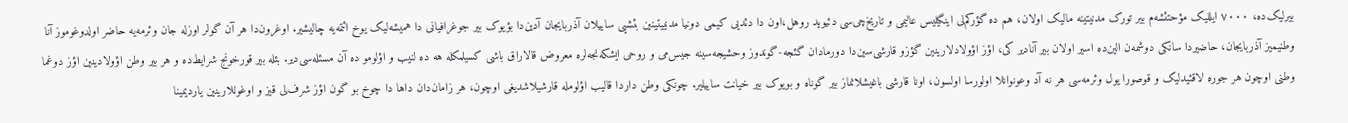بیرلیک‌ده، ۷۰۰۰ ایللیک مؤحتئشه‌م بیر تورک مدنیتینه مالیک اولان، هم ده گؤرکم‌لی اینگیلیس عالیمی و تاریخ‌چی‌سی دئیوید روهل،اون دا دئدیی کیمی دونیا مدنییتینین بئشیی ساییلان آذربایجان آدین‌دا بؤیوک بیر جوغرافیانی دا همیشه‌لیک یوخ ائتمه‌یه چالیشیر. اوغرون‌دا هر آن گولر اوزله جان وئرمه‌یه حاضر اولدوغوموز آنا وطنیمیز آذربایجان، حاضیردا سانکی دوشمه‌ن الین‌ده اسیر اولان بیر آنادیر کی، اؤز اؤولادلارینین گؤزو قارشی‌سین‌دا دورمادان گئجه-گوندوز وحشیجه‌سینه جیس‌می و روحی ایشکه‌نجه‌لره معروض قالاراق باشی کسیلمکله هه ده لنیب و اؤلومو ده آن مسئله‌سی‌دیر. بئله بیر قورخونج شرایط‌ده و هر بیر وطن اؤولادینین اؤز دوغما وطنی اوچون هر جوره لاقئیدلیک و قوصورا یول وئرمه‌سی هر نه آد وعونوانلا اولورسا اولسون، اونا قارشی باغیشلانماز بیر گوناه و بویوک بیر خیانت ساییلیر. چونکی وطن داردا قالیب اؤلومله قارشیلاشدیغی اوچون، هر زامان‌دان داها دا چوخ بو گون اؤز شرف‌لی قیز و اوغوللارینین یاردیمینا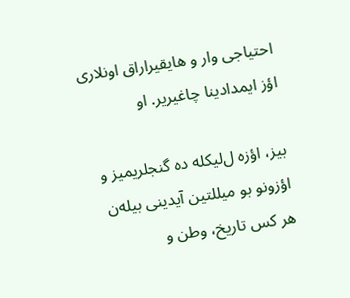احتیاجی وار و هایقیراراق اونلاری اؤز ایمدادینا چاغیریر. او

بیز، اؤزه ل‌لیکله ده گنجلریمیز و اؤزونو بو میللتین آیدینی بیله‌ن هر کس تاریخ، وطن و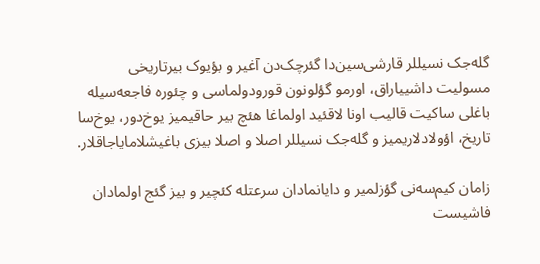گله‌جک نسیللر قارشی‌سین‌دا گئرچک‌دن آغیر و بؤیوک بیرتاریخی  مسولیت داشییاراق، اورمو گؤلونون قورودولماسی و چئوره فاجعه‌سیله باغلی ساکیت قالیب اونا لاقئید اولماغا هئچ بیر حاقیمیز یوخ‌دور، یوخ‌سا تاریخ، اؤولادلاریمیز و گله‌جک نسیللر اصلا و اصلا بیزی باغیشلامایاجاقلار.

زامان کیم‌سه‌نی گؤزلمیر و دایانمادان سرعتله کئچیر و بیز گئج اولمادان فاشیست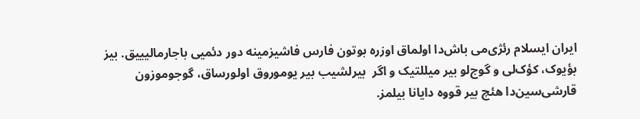ایران ایسلام رئژی‌می باش‌دا اولماق اوزره بوتون فارس فاشیزمینه دور دئمیی باجارمالیییق. بیز بؤیوک، کؤک‌لی و گوج‌لو بیر میللتیک و اگر  بیرلشیب بیر یوموروق اولورساق، گوجوموزون قارشی‌سین‌دا هئچ بیر قووه دایانا بیلمز.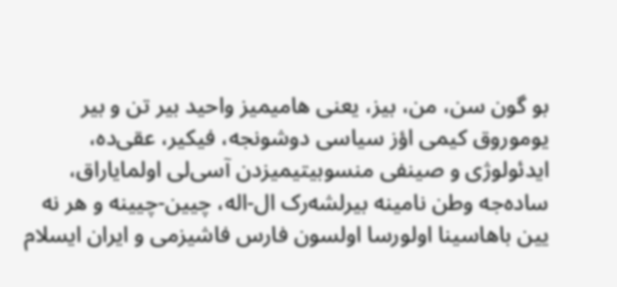بو گون سن، من، بیز، یعنی هامیمیز واحید بیر تن و بیر یوموروق کیمی اؤز سیاسی دوشونجه، فیکیر، عقی‌ده، ایدئولوژی و صینفی منسوبیتیمیزدن آسی‌لی اولمایاراق، ساده‌جه وطن نامینه بیرلشه‌رک ال-اله، چیین-چیینه و هر نه یین باهاسینا اولورسا اولسون فارس فاشیزمی و ایران ایسلام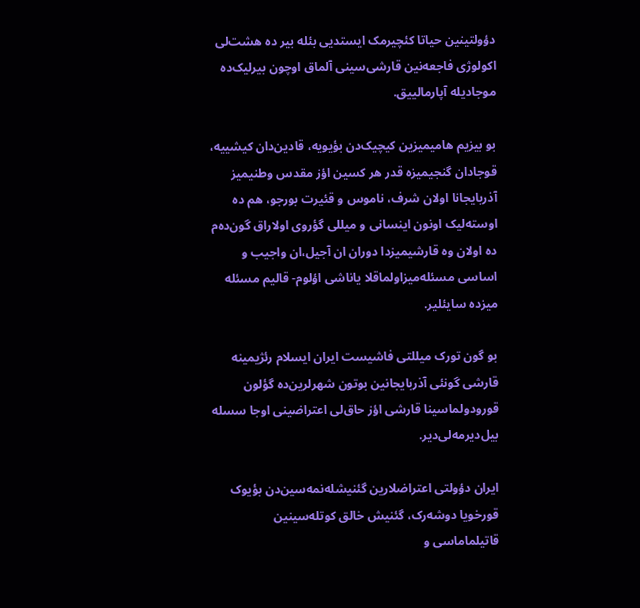دؤولتینین حیاتا کئچیرمک ایستدیی بئله بیر ده هشت‌لی اکولوژی فاجعه‌نین قارشی‌سینی آلماق اوچون بیرلیک‌ده موجادیله آپارمالییق.

بو بیزیم هامیمیزین کیچیک‌دن بؤیویه، قادین‌دان کیشییه، قوجادان گنجیمیزه قدر هر کسین اؤز مقدس وطنیمیز آذربایجانا اولان شرف، ناموس و قئیرت بورجو، هم ده اوسته‌لیک اونون اینسانی و میللی گؤروی اولاراق گون‌ده‌م ده اولان وه قارشیمیزدا دوران ان آجیل،ان واجیب و اساسی مسئله‌میزاولماقلا یاناشی اؤلوم- قالیم مسئله میزده سایئلیر.

بو گون تورک میللتی فاشیست ایران ایسلام رئژیمینه قارشی گونئی آذربایجانین بوتون شهرلرین‌ده گؤلون قورودولماسینا قارشی اؤز حاق‌لی اعتراضینی اوجا سسله بیل‌دیرمه‌لی‌دیر.

ایران دؤولتی اعتراضلارین گئنیشله‌نمه‌سین‌دن بؤیوک قورخویا دوشه‌رک، گئنیش خالق کوتله‌سینین قاتیلماماسی و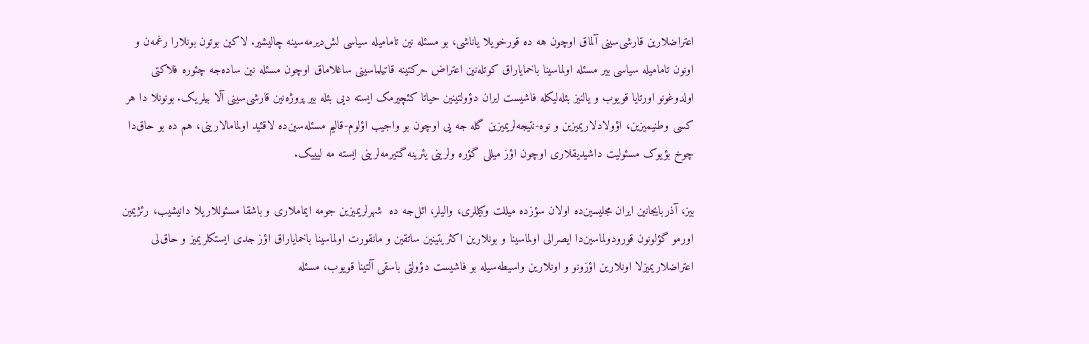اعتراضلارین قارشی‌سینی آلماق اوچون هه ده قورخویلا یاناشی، بو مسئله نین تامامیله سیاسی لش‌دیرمه‌سینه چالیشیر. لاکین بوتون بونلارا رغمه‌ن و اونون تامامیله سیاسی بیر مسئله اولماسینا باخمایاراق کوتله‌نین اعتراض حرکتینه قاتیلماسینی ساغلاماق اوچون مسئله نین ساده‌جه چئوره فلاکتی اولدوغونو اورتایا قویوب و یالنیز بئله‌لیکله فاشیست ایران دؤولتینین حیاتا کئچیرمک ایسته دیی بئله بیر پروژه‌نین قارشی‌سینی آلا بیلریک. بونونلا دا هر کسی وطنیمیزین، اؤولادلاریمیزین و نوه-نتیجه‌لریمیزین گله جه یی اوچون بو واجیب اؤلوم-قالیم مسئله‌سین‌ده لاقئید اولمامالارینی، هم ده بو حاق‌دا چوخ بؤیوک مسئولیت داشیدیقلاری اوچون اؤز میللی گؤره ولرینی یئرینه گتیرمه‌لرینی ایسته مه لیییک.

بیز، آذربایجانین ایران مجلیسین‌ده اولان سؤزده میللت وکیللری، والیلر، ائل‌جه ده  شهرلریمیزین جومه ایماملاری و باشقا مسئوللاریلا دانیشیب، رئژیمین اورمو گؤلونون قورودولماسین‌دا ایصرالی اولماسینا و بونلارین اکثریتینین ساتقین و مانقورت اولماسینا باخمایاراق اؤز جدی ایستکلریمیز و حاق‌لی اعتراضلاریمیزلا اونلارین اؤزونو و اونلارین واسیطه‌سیله بو فاشیست دؤولتی باسقی آلتینا قویوب، مسئله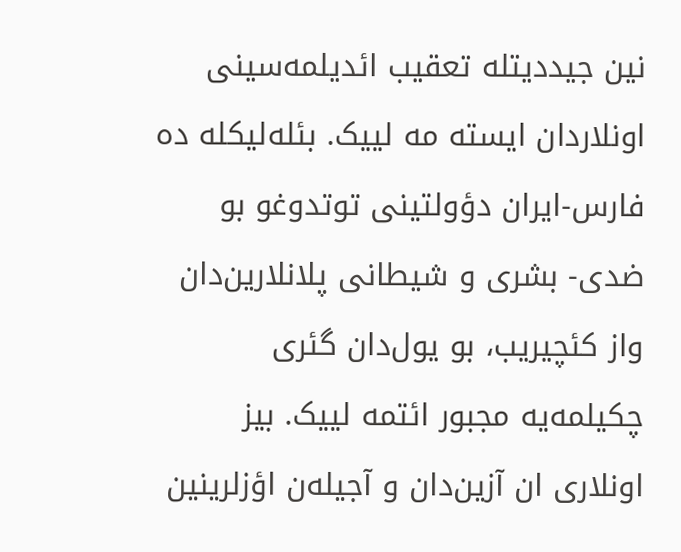نین جیددیتله تعقیب ائدیلمه‌سینی اونلاردان ایسته مه لییک. بئله‌لیکله ده فارس-ایران دؤولتینی توتدوغو بو ضدی- بشری و شیطانی پلانلارین‌دان واز کئچیریب، بو یول‌دان گئری چکیلمه‌یه مجبور ائتمه لییک. بیز اونلاری ان آزین‌دان و آجیله‌ن اؤزلرینین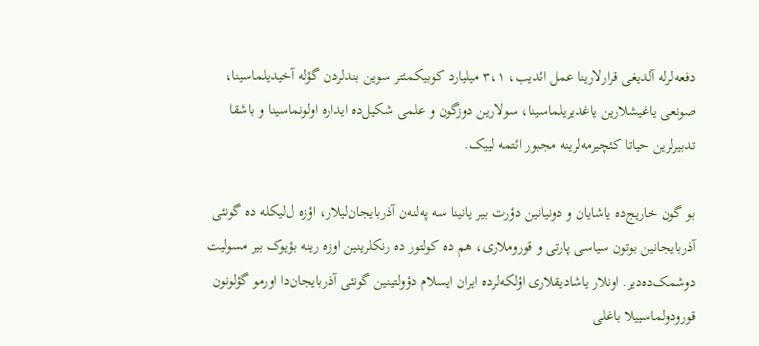دفعه‌لرله آلدیغی قرارلارینا عمل ائدیب، ۳،۱ میلیارد کوبیکمئتر سوین بندلردن گؤله آخیدیلماسینا، صونعی یاغیشلارین یاغدیریلماسینا، سولارین دوزگون و علمی شکیل‌ده ایداره اولونماسینا و باشقا تدبیرلرین حیاتا کئچیرمه‌لرینه مجبور ائتمه لییک.

بو گون خاریج‌ده یاشایان و دونیانین دؤرت بیر یانینا سه په‌لنه‌ن آذربایجان‌لیلار، اؤزه ل‌لیکله ده گونئی آذربایجانین بوتون سیاسی پارتی و قوروملاری، هم ده کولتور ده رنکلرینین اوزه رینه بؤیوک بیر مسولیت دوشمک‌ده‌دیر. اونلار یاشادیقلاری اؤلکه‌لرده ایران ایسلام دؤولتینین گونئی آذربایجان‌دا اورمو گؤلونون قورودولماسییلا باغلی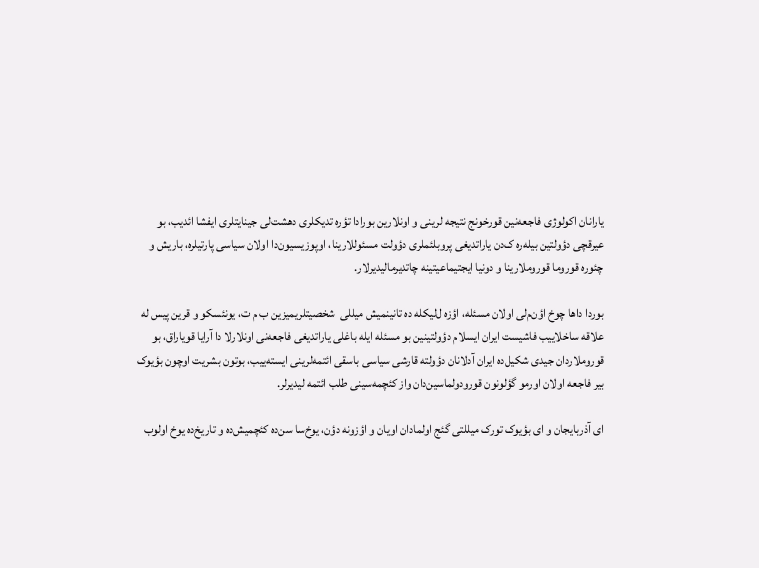یارانان اکولوژی فاجعه‌نین قورخونج نتیجه لرینی و اونلارین بورادا تؤره تدیکلری دهشت‌لی جینایتلری ایفشا ائدیب، بو عیرقچی دؤولتین بیله‌ره ک‌دن یاراتدیغی پروبلئملری دؤولت مسئوللارینا، اوپوزیسیون‌دا اولان سیاسی پارتیلره، باریش و چئوره قوروما قوروملارینا و دونیا ایجتیماعیتینه چاتدیرمالیدیرلار.

بوردا داها چوخ اؤن‌م‌لی اولان مسئله، اؤزه ل‌لیکله ده تانینمیش میللی  شخصیتلریمیزین ب م ت، یونئسکو و قرین پیس له علاقه ساخلاییب فاشیست ایران ایسلام دؤولتینین بو مسئله ایله باغلی یاراتدیغی فاجعه‌نی اونلارلا دا آرایا قویاراق، بو قوروملاردان جیدی شکیل‌ده ایران آدلانان دؤولته قارشی سیاسی باسقی ائتمه‌لرینی ایسته‌ییب، بوتون بشریت اوچون بؤیوک بیر فاجعه اولان اورمو گؤلونون قورودولماسین‌دان واز کئچمه‌سینی طلب ائتمه لیدیرلر.

ای آذربایجان و ای بؤیوک تورک میللتی گئج اولمادان اویان و اؤزونه دؤن، یوخ‌سا سن‌ده کئچمیش‌ده و تاریخ‌ده یوخ اولوب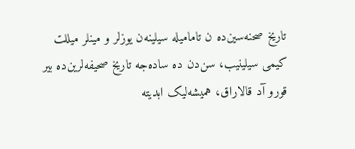تاریخ صحنه‌سین‌ده ن تامامیله سیلینه‌ن یوزلر و مینلر میللت کیمی سیلینیب، سن‌دن ده ساده‌جه تاریخ صحیفه‌لرین‌ده بیر قورو آد قالاراق، همیشه‌لیک ابدیته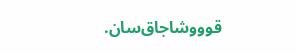قوووشاجاق‌سان.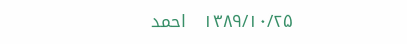۱۳۸۹/۱۰/۲۵   احمد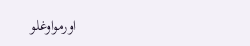اورمواوغلو